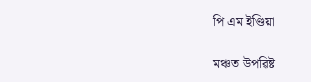পি এম ইণ্ডিয়া

মঞ্চত উপৱিষ্ট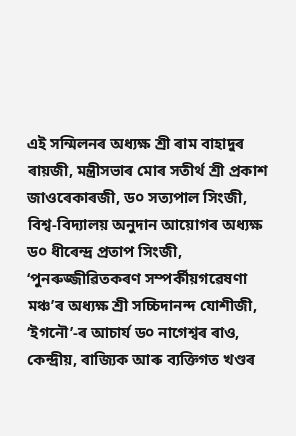এই সন্মিলনৰ অধ্যক্ষ শ্ৰী ৰাম বাহাদুৰ ৰায়জী, মন্ত্ৰীসভাৰ মোৰ সতীৰ্থ শ্ৰী প্ৰকাশ জাওৰেকাৰজী, ড০ সত্যপাল সিংজী, বিশ্ব-বিদ্যালয় অনুদান আয়োগৰ অধ্যক্ষ ড০ ধীৰেন্দ্ৰ প্ৰতাপ সিংজী, ‘পুনৰুজ্জীৱিতকৰণ সম্পৰ্কীয়গৱেষণা মঞ্চ’ৰ অধ্যক্ষ শ্ৰী সচ্চিদানন্দ যোশীজী, ‘ইগনৌ’-ৰ আচাৰ্য ড০ নাগেশ্বৰ ৰাও, কেন্দ্ৰীয়, ৰাজ্যিক আৰু ব্যক্তিগত খণ্ডৰ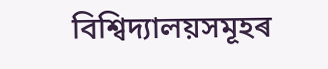বিশ্বিদ্যালয়সমূহৰ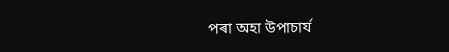পৰা অহা উপাচাৰ্য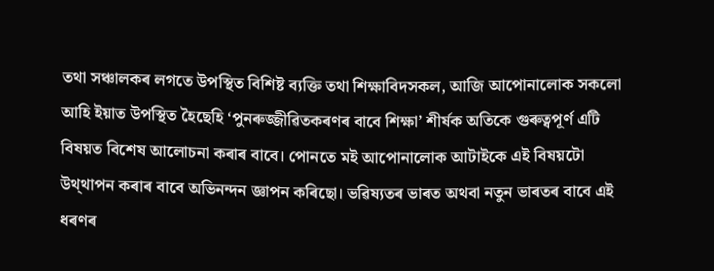তথা সঞ্চালকৰ লগতে উপস্থিত বিশিষ্ট ব্যক্তি তথা শিক্ষাবিদসকল, আজি আপোনালোক সকলো আহি ইয়াত উপস্থিত হৈছেহি ‘পুনৰুজ্জীৱিতকৰণৰ বাবে শিক্ষা’ শীৰ্ষক অতিকে গুৰুত্বপূৰ্ণ এটি বিষয়ত বিশেষ আলোচনা কৰাৰ বাবে। পোনতে মই আপোনালোক আটাইকে এই বিষয়টো উথ্থাপন কৰাৰ বাবে অভিনন্দন জ্ঞাপন কৰিছো। ভৱিষ্যতৰ ভাৰত অথবা নতুন ভাৰতৰ বাবে এই ধৰণৰ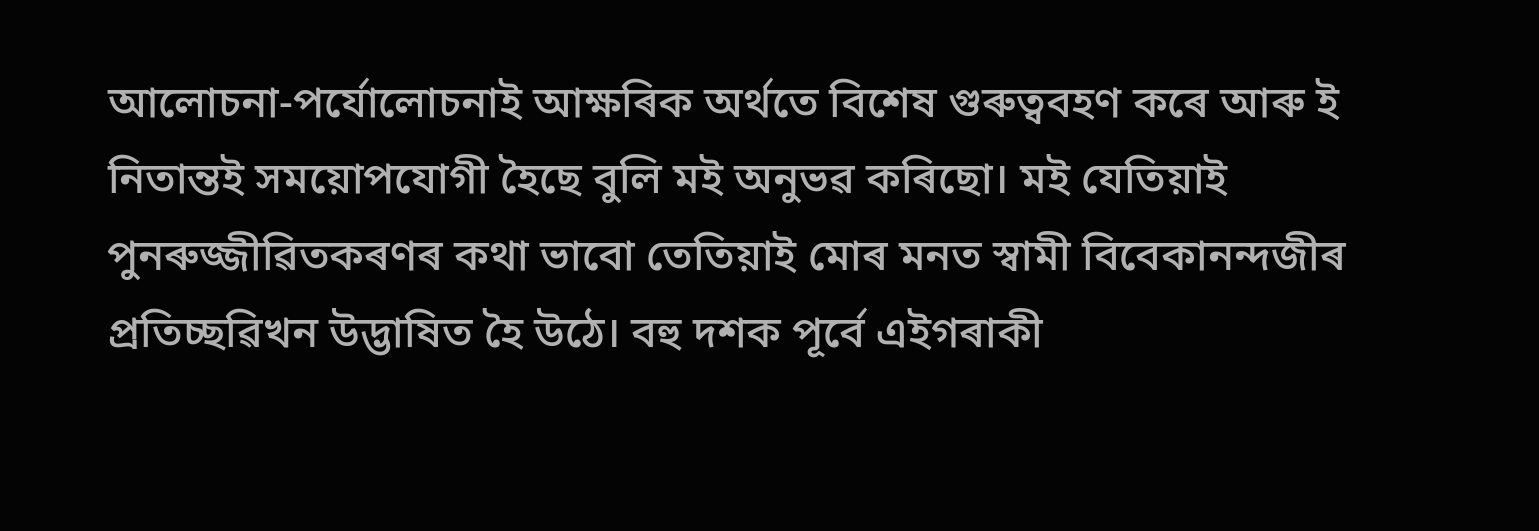আলোচনা-পৰ্যোলোচনাই আক্ষৰিক অৰ্থতে বিশেষ গুৰুত্ববহণ কৰে আৰু ই নিতান্তই সময়োপযোগী হৈছে বুলি মই অনুভৱ কৰিছো। মই যেতিয়াই পুনৰুজ্জীৱিতকৰণৰ কথা ভাবো তেতিয়াই মোৰ মনত স্বামী বিবেকানন্দজীৰ প্ৰতিচ্ছৱিখন উদ্ভাষিত হৈ উঠে। বহু দশক পূৰ্বে এইগৰাকী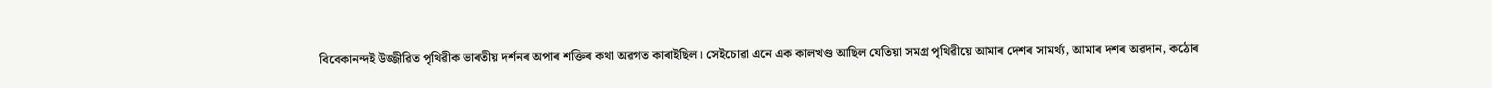বিবেকানন্দই উজ্জীৱিত পৃথিৱীক ভাৰতীয় দৰ্শনৰ অপাৰ শক্তিৰ কথা অৱগত কাৰাইছিল। সেইচোৱা এনে এক কালখণ্ড আছিল যেতিয়া সমগ্ৰ পৃথিৱীয়ে আমাৰ দেশৰ সামৰ্থ্য, আমাৰ দশৰ অৱদান, কঠোৰ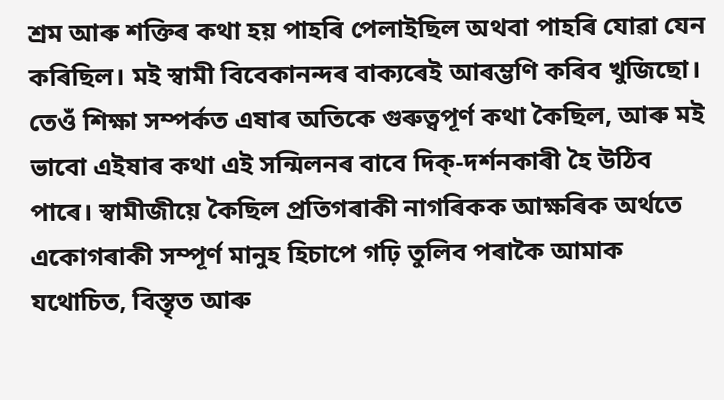শ্ৰম আৰু শক্তিৰ কথা হয় পাহৰি পেলাইছিল অথবা পাহৰি যোৱা যেন কৰিছিল। মই স্বামী বিবেকানন্দৰ বাক্যৰেই আৰম্ভণি কৰিব খুজিছো। তেওঁ শিক্ষা সম্পৰ্কত এষাৰ অতিকে গুৰুত্বপূৰ্ণ কথা কৈছিল, আৰু মই ভাবো এইষাৰ কথা এই সন্মিলনৰ বাবে দিক্-দৰ্শনকাৰী হৈ উঠিব পাৰে। স্বামীজীয়ে কৈছিল প্ৰতিগৰাকী নাগৰিকক আক্ষৰিক অৰ্থতে একোগৰাকী সম্পূৰ্ণ মানুহ হিচাপে গঢ়ি তুলিব পৰাকৈ আমাক যথোচিত, বিস্তৃত আৰু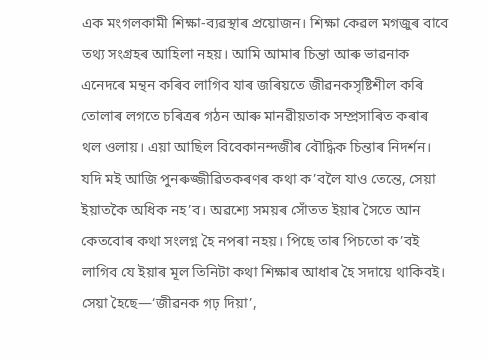এক মংগলকামী শিক্ষা-ব্যৱস্থাৰ প্ৰয়োজন। শিক্ষা কেৱল মগজুৰ বাবে তথ্য সংগ্ৰহৰ আহিলা নহয়। আমি আমাৰ চিন্তা আৰু ভাৱনাক এনেদৰে মন্থন কৰিব লাগিব যাৰ জৰিয়তে জীৱনকসৃষ্টিশীল কৰি তোলাৰ লগতে চৰিত্ৰৰ গঠন আৰু মানৱীয়তাক সম্প্ৰসাৰিত কৰাৰ থল ওলায়। এয়া আছিল বিবেকানন্দজীৰ বৌদ্ধিক চিন্তাৰ নিদৰ্শন। যদি মই আজি পুনৰুজ্জীৱিতকৰণৰ কথা ক’বলৈ যাও তেন্তে, সেয়া ইয়াতকৈ অধিক নহ’ব। অৱশ্যে সময়ৰ সোঁতত ইয়াৰ সৈতে আন কেতবোৰ কথা সংলগ্ন হৈ নপৰা নহয়। পিছে তাৰ পিচতো ক’বই লাগিব যে ইয়াৰ মূল তিনিটা কথা শিক্ষাৰ আধাৰ হৈ সদায়ে থাকিবই। সেয়া হৈছে—‘জীৱনক গঢ় দিয়া’,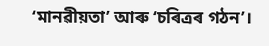‘মানৱীয়তা’ আৰু ‘চৰিত্ৰৰ গঠন’।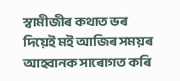স্বামীজীৰ কথাত ভৰ দিয়েই মই আজিৰ সময়ৰ আহ্বানক সাৰোগত কৰি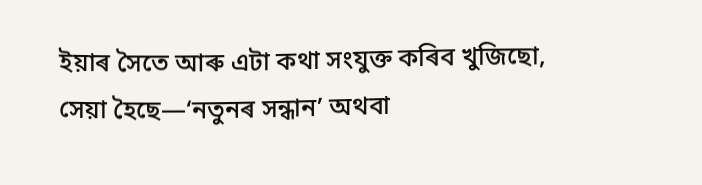ইয়াৰ সৈতে আৰু এটা কথা সংযুক্ত কৰিব খুজিছো, সেয়া হৈছে—‘নতুনৰ সন্ধান’ অথবা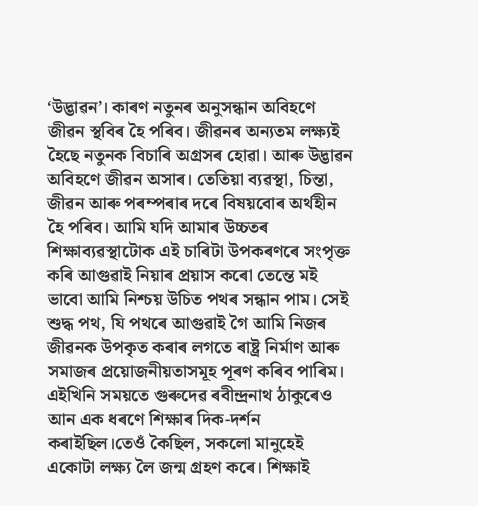‘উদ্ভাৱন’। কাৰণ নতুনৰ অনুসন্ধান অবিহণে জীৱন স্থবিৰ হৈ পৰিব। জীৱনৰ অন্যতম লক্ষ্যই হৈছে নতুনক বিচাৰি অগ্ৰসৰ হোৱা। আৰু উদ্ভাৱন অবিহণে জীৱন অসাৰ। তেতিয়া ব্যৱস্থা, চিন্তা, জীৱন আৰু পৰম্পৰাৰ দৰে বিষয়বোৰ অৰ্থহীন হৈ পৰিব। আমি যদি আমাৰ উচ্চতৰ শিক্ষাব্যৱস্থাটোক এই চাৰিটা উপকৰণৰে সংপৃক্ত কৰি আগুৱাই নিয়াৰ প্ৰয়াস কৰো তেন্তে মই ভাবো আমি নিশ্চয় উচিত পথৰ সন্ধান পাম। সেই শুদ্ধ পথ, যি পথৰে আগুৱাই গৈ আমি নিজৰ জীৱনক উপকৃত কৰাৰ লগতে ৰাষ্ট্ৰ নিৰ্মাণ আৰু সমাজৰ প্ৰয়োজনীয়তাসমূহ পূৰণ কৰিব পাৰিম।
এইখিনি সময়তে গুৰুদেৱ ৰবীন্দ্ৰনাথ ঠাকুৰেও আন এক ধৰণে শিক্ষাৰ দিক-দৰ্শন কৰাইছিল।তেওঁ কৈছিল, সকলো মানুহেই একোটা লক্ষ্য লৈ জন্ম গ্ৰহণ কৰে। শিক্ষাই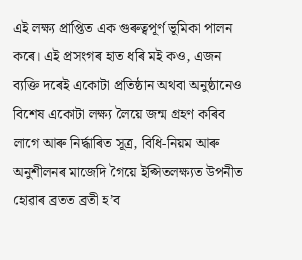এই লক্ষ্য প্ৰাপ্তিত এক গুৰুত্বপূৰ্ণ ভূমিকা পালন কৰে। এই প্ৰসংগৰ হাত ধৰি মই কও, এজন ব্যক্তি দৰেই একোটা প্ৰতিষ্ঠান অথবা অনুষ্ঠানেও বিশেষ একোটা লক্ষ্য লৈয়ে জন্ম গ্ৰহণ কৰিব লাগে আৰু নিৰ্দ্ধাৰিত সূত্ৰ, বিধি-নিয়ম আৰু অনুশীলনৰ মাজেদি গৈয়ে ইপ্সিতলক্ষ্যত উপনীত হোৱাৰ ব্ৰতত ব্ৰতী হ’ব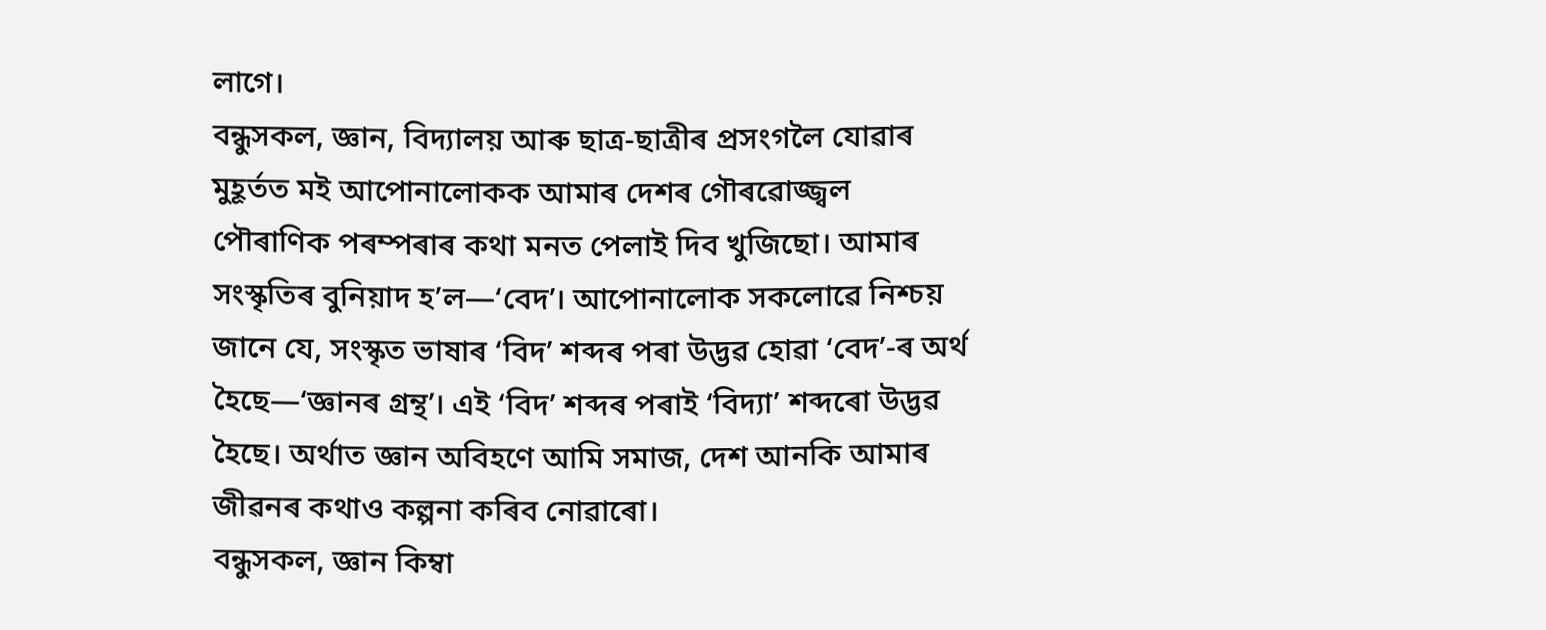লাগে।
বন্ধুসকল, জ্ঞান, বিদ্যালয় আৰু ছাত্ৰ-ছাত্ৰীৰ প্ৰসংগলৈ যোৱাৰ মুহূৰ্তত মই আপোনালোকক আমাৰ দেশৰ গৌৰৱোজ্জ্বল পৌৰাণিক পৰম্পৰাৰ কথা মনত পেলাই দিব খুজিছো। আমাৰ সংস্কৃতিৰ বুনিয়াদ হ’ল—‘বেদ’। আপোনালোক সকলোৱে নিশ্চয় জানে যে, সংস্কৃত ভাষাৰ ‘বিদ’ শব্দৰ পৰা উদ্ভৱ হোৱা ‘বেদ’-ৰ অৰ্থ হৈছে—‘জ্ঞানৰ গ্ৰন্থ’। এই ‘বিদ’ শব্দৰ পৰাই ‘বিদ্যা’ শব্দৰো উদ্ভৱ হৈছে। অৰ্থাত জ্ঞান অবিহণে আমি সমাজ, দেশ আনকি আমাৰ জীৱনৰ কথাও কল্পনা কৰিব নোৱাৰো।
বন্ধুসকল, জ্ঞান কিম্বা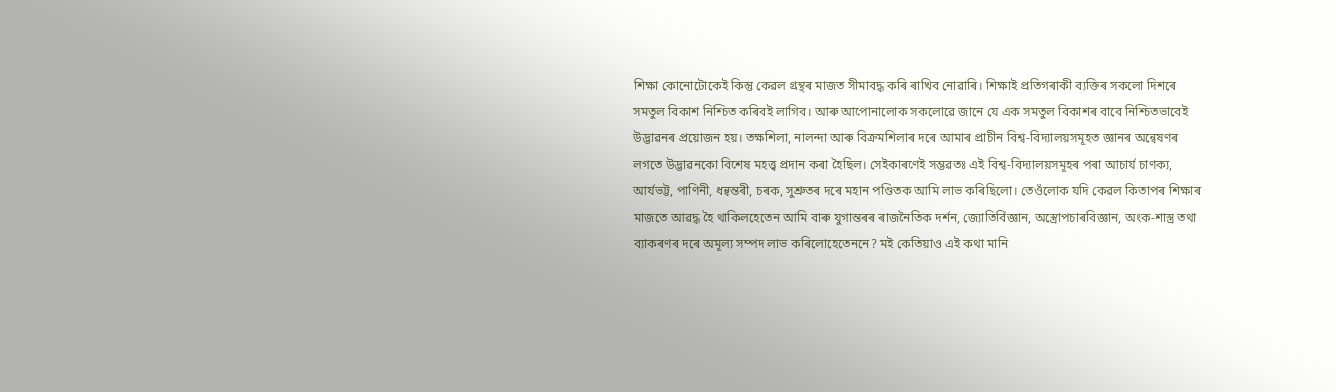শিক্ষা কোনোটোকেই কিন্তু কেৱল গ্ৰন্থৰ মাজত সীমাবদ্ধ কৰি ৰাখিব নোৱাৰি। শিক্ষাই প্ৰতিগৰাকী ব্যক্তিৰ সকলো দিশৰে সমতুল বিকাশ নিশ্চিত কৰিবই লাগিব। আৰু আপোনালোক সকলোৱে জানে যে এক সমতুল বিকাশৰ বাবে নিশ্চিতভাবেই উদ্ভাৱনৰ প্ৰয়োজন হয়। তক্ষশিলা, নালন্দা আৰু বিক্ৰমশিলাৰ দৰে আমাৰ প্ৰাচীন বিশ্ব-বিদ্যালয়সমূহত জ্ঞানৰ অন্বেষণৰ লগতে উদ্ভাৱনকো বিশেষ মহত্ত্ব প্ৰদান কৰা হৈছিল। সেইকাৰণেই সম্ভৱতঃ এই বিশ্ব-বিদ্যালয়সমূহৰ পৰা আচাৰ্য চাণক্য, আৰ্যভট্ট, পাণিনী, ধন্বন্তৰী, চৰক, সুশ্ৰুতৰ দৰে মহান পণ্ডিতক আমি লাভ কৰিছিলো। তেওঁলোক যদি কেৱল কিতাপৰ শিক্ষাৰ মাজতে আৱদ্ধ হৈ থাকিলহেতেন আমি বাৰু যুগান্তৰৰ ৰাজনৈতিক দৰ্শন, জ্যোতিৰ্বিজ্ঞান, অস্ত্ৰোপচাৰবিজ্ঞান, অংক-শাস্ত্ৰ তথা ব্যাকৰণৰ দৰে অমূল্য সম্পদ লাভ কৰিলোহেতেননে? মই কেতিয়াও এই কথা মানি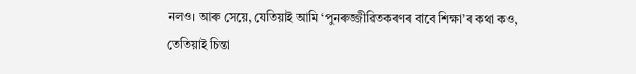নলও। আৰু সেয়ে, যেতিয়াই আমি ‘পুনৰুজ্জীৱিতকৰণৰ বাবে শিক্ষা’ৰ কথা কও, তেতিয়াই চিন্তা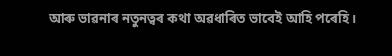আৰু ভাৱনাৰ নতুনত্বৰ কথা অৱধাৰিত ভাবেই আহি পৰেহি।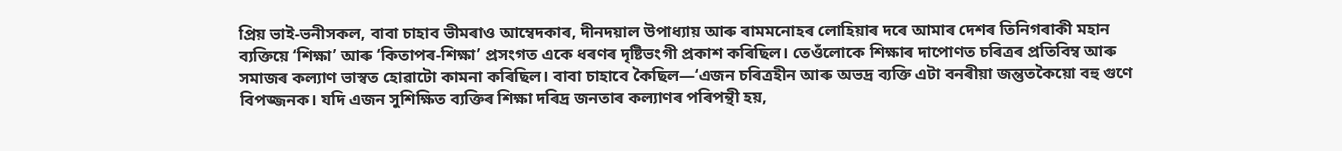প্ৰিয় ভাই-ভনীসকল, বাবা চাহাব ভীমৰাও আম্বেদকাৰ, দীনদয়াল উপাধ্যায় আৰু ৰামমনোহৰ লোহিয়াৰ দৰে আমাৰ দেশৰ তিনিগৰাকী মহান ব্যক্তিয়ে ‘শিক্ষা’ আৰু ‘কিতাপৰ-শিক্ষা’ প্ৰসংগত একে ধৰণৰ দৃষ্টিভংগী প্ৰকাশ কৰিছিল। তেওঁলোকে শিক্ষাৰ দাপোণত চৰিত্ৰৰ প্ৰতিবিম্ব আৰু সমাজৰ কল্যাণ ভাস্বত হোৱাটো কামনা কৰিছিল। বাবা চাহাবে কৈছিল—‘এজন চৰিত্ৰহীন আৰু অভদ্ৰ ব্যক্তি এটা বনৰীয়া জন্তুতকৈয়ো বহু গুণে বিপজ্জনক। যদি এজন সুশিক্ষিত ব্যক্তিৰ শিক্ষা দৰিদ্ৰ জনতাৰ কল্যাণৰ পৰিপন্থী হয়,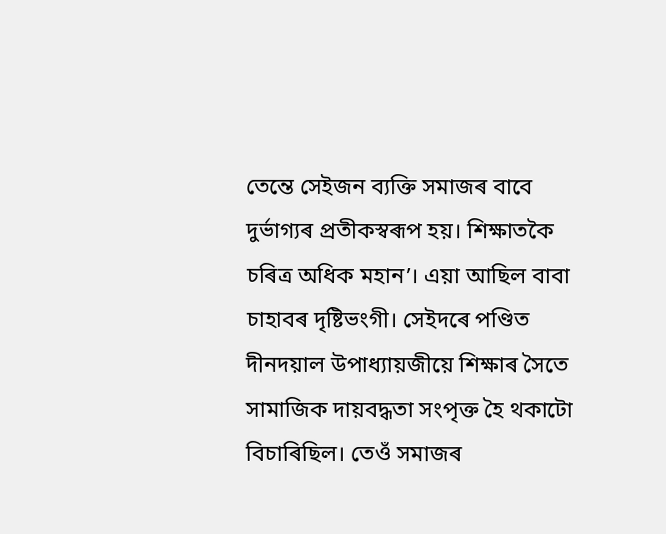তেন্তে সেইজন ব্যক্তি সমাজৰ বাবে দুৰ্ভাগ্যৰ প্ৰতীকস্বৰূপ হয়। শিক্ষাতকৈ চৰিত্ৰ অধিক মহান’। এয়া আছিল বাবা চাহাবৰ দৃষ্টিভংগী। সেইদৰে পণ্ডিত দীনদয়াল উপাধ্যায়জীয়ে শিক্ষাৰ সৈতে সামাজিক দায়বদ্ধতা সংপৃক্ত হৈ থকাটো বিচাৰিছিল। তেওঁ সমাজৰ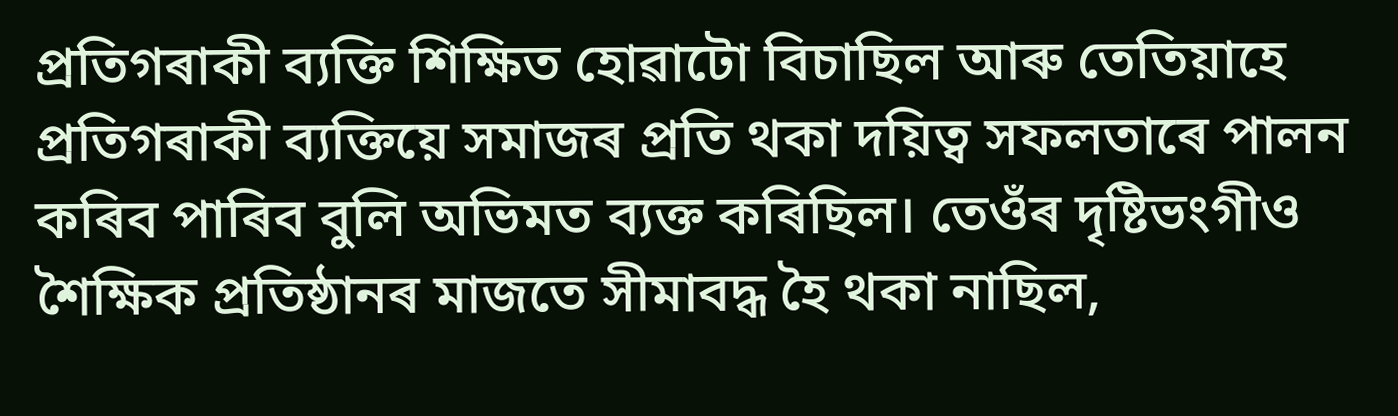প্ৰতিগৰাকী ব্যক্তি শিক্ষিত হোৱাটো বিচাছিল আৰু তেতিয়াহে প্ৰতিগৰাকী ব্যক্তিয়ে সমাজৰ প্ৰতি থকা দয়িত্ব সফলতাৰে পালন কৰিব পাৰিব বুলি অভিমত ব্যক্ত কৰিছিল। তেওঁৰ দৃষ্টিভংগীও শৈক্ষিক প্ৰতিষ্ঠানৰ মাজতে সীমাবদ্ধ হৈ থকা নাছিল,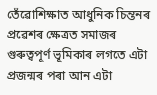তেঁৱোশিক্ষাত আধুনিক চিন্তনৰ প্ৰৱেশৰ ক্ষেত্ৰত সমাজৰ গুৰুত্বপূৰ্ণ ভূমিকাৰ লগতে এটা প্ৰজন্মৰ পৰা আন এটা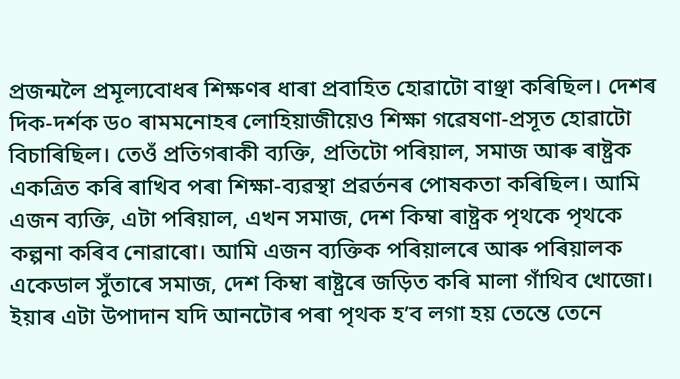প্ৰজন্মলৈ প্ৰমূল্যবোধৰ শিক্ষণৰ ধাৰা প্ৰবাহিত হোৱাটো বাঞ্ছা কৰিছিল। দেশৰ দিক-দৰ্শক ড০ ৰামমনোহৰ লোহিয়াজীয়েও শিক্ষা গৱেষণা-প্ৰসূত হোৱাটো বিচাৰিছিল। তেওঁ প্ৰতিগৰাকী ব্যক্তি, প্ৰতিটো পৰিয়াল, সমাজ আৰু ৰাষ্ট্ৰক একত্ৰিত কৰি ৰাখিব পৰা শিক্ষা-ব্যৱস্থা প্ৰৱৰ্তনৰ পোষকতা কৰিছিল। আমি এজন ব্যক্তি, এটা পৰিয়াল, এখন সমাজ, দেশ কিম্বা ৰাষ্ট্ৰক পৃথকে পৃথকে কল্পনা কৰিব নোৱাৰো। আমি এজন ব্যক্তিক পৰিয়ালৰে আৰু পৰিয়ালক একেডাল সুঁতাৰে সমাজ, দেশ কিম্বা ৰাষ্ট্ৰৰে জড়িত কৰি মালা গাঁথিব খোজো। ইয়াৰ এটা উপাদান যদি আনটোৰ পৰা পৃথক হ’ব লগা হয় তেন্তে তেনে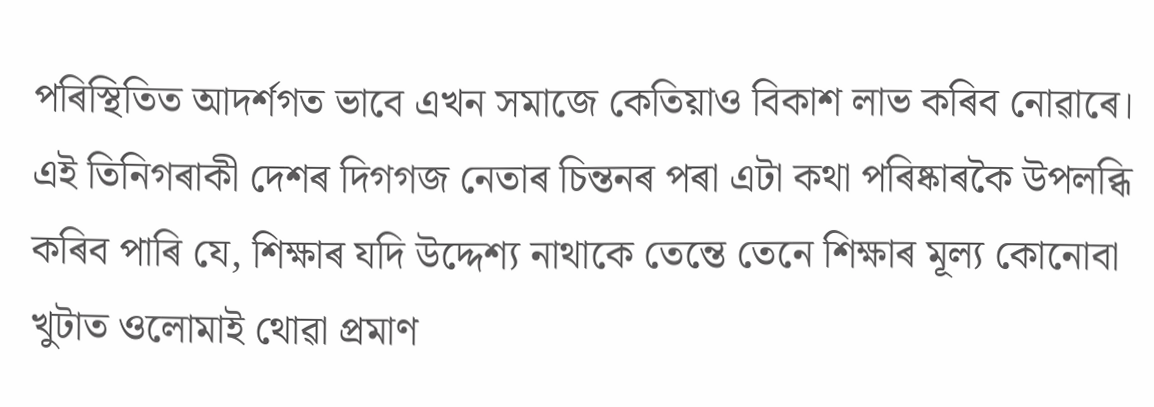পৰিস্থিতিত আদৰ্শগত ভাবে এখন সমাজে কেতিয়াও বিকাশ লাভ কৰিব নোৱাৰে। এই তিনিগৰাকী দেশৰ দিগগজ নেতাৰ চিন্তনৰ পৰা এটা কথা পৰিষ্কাৰকৈ উপলব্ধি কৰিব পাৰি যে, শিক্ষাৰ যদি উদ্দেশ্য নাথাকে তেন্তে তেনে শিক্ষাৰ মূল্য কোনোবা খুটাত ওলোমাই থোৱা প্ৰমাণ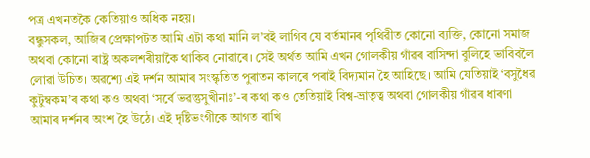পত্ৰ এখনতকৈ কেতিয়াও অধিক নহয়।
বন্ধুসকল, আজিৰ প্ৰেক্ষাপটত আমি এটা কথা মানি ল’বই লাগিব যে বৰ্তমানৰ পৃথিৱীত কোনো ব্যক্তি, কোনো সমাজ অথবা কোনো ৰাষ্ট্ৰ অকলশৰীয়াকৈ থাকিব নোৱাৰে। সেই অৰ্থত আমি এখন গোলকীয় গাঁৱৰ বাসিন্দা বুলিহে ভাবিবলৈ লোৱা উচিত। অৱশ্যে এই দৰ্শন আমাৰ সংস্কৃতিত পুৰাতন কালৰে পৰাই বিদ্যমান হৈ আহিছে। আমি যেতিয়াই ‘বসুধৈৱ কুটুম্বকম’ৰ কথা কও অথবা ‘সৰ্বে ভৱন্তুসুখীনাঃ’-ৰ কথা কও তেতিয়াই বিশ্ব-ভ্ৰাতৃত্ব অথবা গোলকীয় গাঁৱৰ ধাৰণা আমাৰ দৰ্শনৰ অংশ হৈ উঠে। এই দৃষ্টিভংগীকে আগত ৰাখি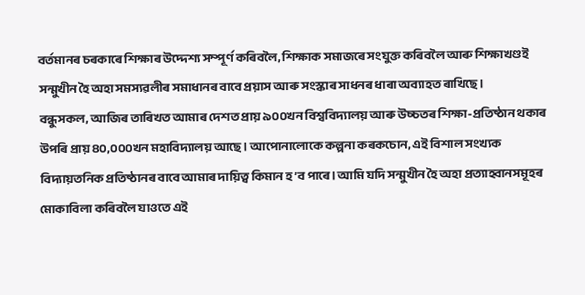বৰ্তমানৰ চৰকাৰে শিক্ষাৰ উদ্দেশ্য সম্পূৰ্ণ কৰিবলৈ, শিক্ষাক সমাজৰে সংযুক্ত কৰিবলৈ আৰু শিক্ষাখণ্ডই সন্মুখীন হৈ অহা সমস্যৱলীৰ সমাধানৰ বাবে প্ৰয়াস আৰু সংস্কাৰ সাধনৰ ধাৰা অব্যাহত ৰাখিছে।
বন্ধুসকল, আজিৰ তাৰিখত আমাৰ দেশত প্ৰায় ৯০০খন বিশ্ববিদ্যালয় আৰু উচ্চতৰ শিক্ষা-প্ৰতিষ্ঠান থকাৰ উপৰি প্ৰায় ৪০,০০০খন মহাবিদ্যালয় আছে। আপোনালোকে কল্পনা কৰকচোন, এই বিশাল সংখ্যক বিদ্যায়তনিক প্ৰতিষ্ঠানৰ বাবে আমাৰ দায়িত্ব কিমান হ’ব পাৰে। আমি যদি সন্মুখীন হৈ অহা প্ৰত্যাহ্বানসমূহৰ মোকাবিলা কৰিবলৈ যাওতে এই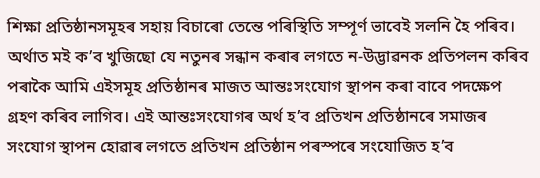শিক্ষা প্ৰতিষ্ঠানসমূহৰ সহায় বিচাৰো তেন্তে পৰিস্থিতি সম্পূৰ্ণ ভাবেই সলনি হৈ পৰিব। অৰ্থাত মই ক’ব খুজিছো যে নতুনৰ সন্ধান কৰাৰ লগতে ন-উদ্ভাৱনক প্ৰতিপলন কৰিব পৰাকৈ আমি এইসমূহ প্ৰতিষ্ঠানৰ মাজত আন্তঃসংযোগ স্থাপন কৰা বাবে পদক্ষেপ গ্ৰহণ কৰিব লাগিব। এই আন্তঃসংযোগৰ অৰ্থ হ’ব প্ৰতিখন প্ৰতিষ্ঠানৰে সমাজৰ সংযোগ স্থাপন হোৱাৰ লগতে প্ৰতিখন প্ৰতিষ্ঠান পৰস্পৰে সংযোজিত হ’ব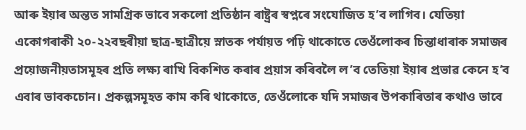আৰু ইয়াৰ অন্তত সামগ্ৰিক ভাবে সকলো প্ৰতিষ্ঠান ৰাষ্ট্ৰৰ স্বপ্নৰে সংযোজিত হ’ব লাগিব। যেতিয়া একোগৰাকী ২০-২২বছৰীয়া ছাত্ৰ-ছাত্ৰীয়ে স্নাতক পৰ্যায়ত পঢ়ি থাকোতে তেওঁলোকৰ চিন্তাধাৰাক সমাজৰ প্ৰয়োজনীয়তাসমূহৰ প্ৰতি লক্ষ্য ৰাখি বিকশিত কৰাৰ প্ৰয়াস কৰিবলৈ ল’ব তেতিয়া ইয়াৰ প্ৰভাৱ কেনে হ’ব এবাৰ ভাবকচোন। প্ৰকল্পসমূহত কাম কৰি থাকোতে, তেওঁলোকে যদি সমাজৰ উপকাৰিতাৰ কথাও ভাবে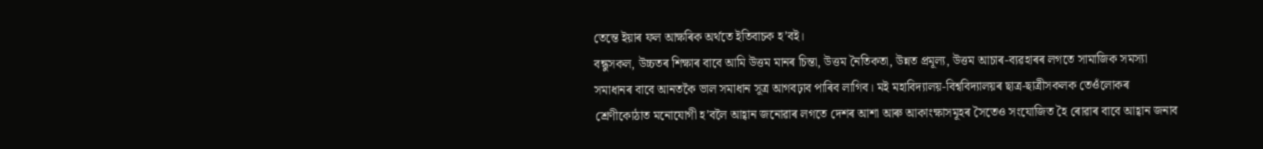তেন্তে ইয়াৰ ফল আক্ষৰিক অৰ্থতে ইতিবাচক হ’বই।
বন্ধুসকল, উচ্চতৰ শিক্ষাৰ বাবে আমি উত্তম মানৰ চিন্তা, উত্তম নৈতিকতা, উন্নত প্ৰমূল্য, উত্তম আচাৰ-ব্যৱহাৰৰ লগতে সামাজিক সমস্যা সমাধানৰ বাবে আনতকৈ ভাল সমাধান সূত্ৰ আগবঢ়াব পাৰিব লাগিব। মই মহাবিদ্যালয়-বিশ্ববিদ্যালয়ৰ ছাত্ৰ-ছাত্ৰীসকলক তেওঁলোকৰ শ্ৰেণীকোঠাত মনোযোগী হ’বলৈ আহ্বান জনোৱাৰ লগতে দেশৰ আশা আৰু আকাংক্ষাসমূহৰ সৈতেও সংযোজিত হৈ ৰোৱাৰ বাবে আহ্বান জনাব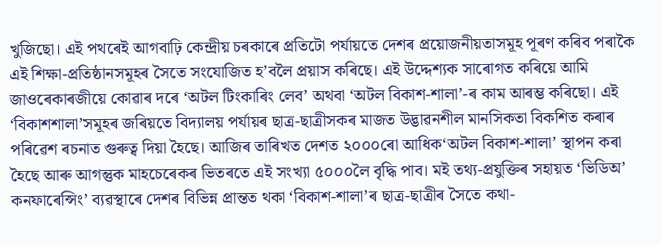খুজিছো। এই পথৰেই আগবাঢ়ি কেন্দ্ৰীয় চৰকাৰে প্ৰতিটো পৰ্যায়তে দেশৰ প্ৰয়োজনীয়তাসমূহ পূৰণ কৰিব পৰাকৈ এই শিক্ষা-প্ৰতিষ্ঠানসমূহৰ সৈতে সংযোজিত হ’বলৈ প্ৰয়াস কৰিছে। এই উদ্দেশ্যক সাৰোগত কৰিয়ে আমি জাওৰেকাৰজীয়ে কোৱাৰ দৰে ‘অটল টিংকাৰিং লেব’ অথবা ‘অটল বিকাশ-শালা’-ৰ কাম আৰম্ভ কৰিছো। এই ‘বিকাশশালা’সমূহৰ জৰিয়তে বিদ্যালয় পৰ্যায়ৰ ছাত্ৰ-ছাত্ৰীসকৰ মাজত উদ্ভাৱনশীল মানসিকতা বিকশিত কৰাৰ পৰিৱেশ ৰচনাত গুৰুত্ব দিয়া হৈছে। আজিৰ তাৰিখত দেশত ২০০০ৰো আধিক‘অটল বিকাশ-শালা’ স্থাপন কৰা হৈছে আৰু আগন্তুক মাহচেৰেকৰ ভিতৰতে এই সংখ্যা ৫০০০লৈ বৃদ্ধি পাব। মই তথ্য-প্ৰযুক্তিৰ সহায়ত ‘ভিডিঅ’ কনফাৰেন্সিং’ ব্যৱস্থাৰে দেশৰ বিভিন্ন প্ৰান্তত থকা ‘বিকাশ-শালা’ৰ ছাত্ৰ-ছাত্ৰীৰ সৈতে কথা-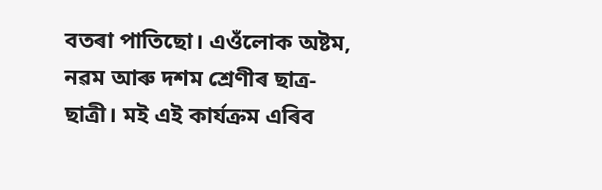বতৰা পাতিছো। এওঁলোক অষ্টম, নৱম আৰু দশম শ্ৰেণীৰ ছাত্ৰ-ছাত্ৰী। মই এই কাৰ্যক্ৰম এৰিব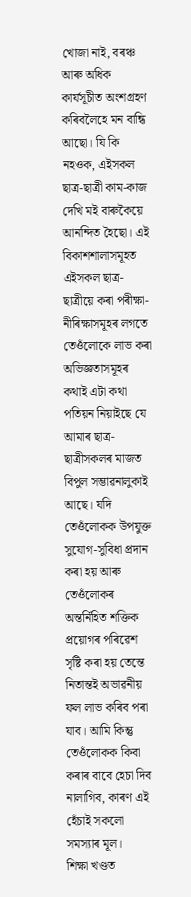খোজা নাই, বৰঞ্চ আৰু অধিক কাৰ্যসূচীত অংশগ্ৰহণ কৰিবলৈহে মন বান্ধি আছো। যি কি নহওক, এইসকল ছাত্ৰ-ছাত্ৰী কাম-কাজ দেখি মই বাৰুকৈয়ে আনন্দিত হৈছো। এই বিকাশশালাসমূহত এইসকল ছাত্ৰ-ছাত্ৰীয়ে কৰা পৰীক্ষা-নীৰিক্ষাসমূহৰ লগতে তেওঁলোকে লাভ কৰা অভিজ্ঞতাসমূহৰ কথাই এটা কথা পতিয়ন নিয়াইছে যে আমাৰ ছাত্ৰ-ছাত্ৰীসকলৰ মাজত বিপুল সম্ভাৱনালুকাই আছে। যদি তেওঁলোকক উপযুক্ত সুযোগ-সুবিধা প্ৰদান কৰা হয় আৰু তেওঁলোকৰ অন্তৰ্নিহিত শক্তিক প্ৰয়োগৰ পৰিৱেশ সৃষ্টি কৰা হয় তেন্তে নিতান্তই অভাৱনীয় ফল লাভ কৰিব পৰা যাব। আমি কিন্তু তেওঁলোকক কিবা কৰাৰ বাবে হেচা দিব নালাগিব, কাৰণ এই হেঁচাই সকলো সমস্যাৰ মূল।
শিক্ষা খণ্ডত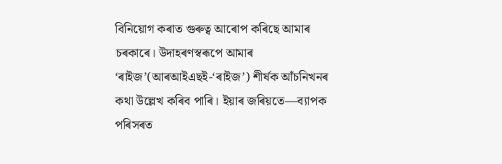বিনিয়োগ কৰাত গুৰুত্ব আৰোপ কৰিছে আমাৰ চৰকাৰে। উদাহৰণস্বৰূপে আমাৰ ‘ৰাইজ’(আৰআইএছই-‘ৰাইজ’) শীৰ্ষক আঁচনিখনৰ কথা উল্লেখ কৰিব পাৰি। ইয়াৰ জৰিয়তে—ব্যাপক পৰিসৰত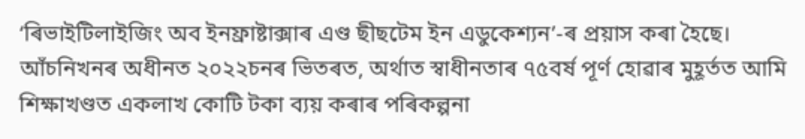‘ৰিভাইটিলাইজিং অব ইনফ্ৰাষ্টাক্সাৰ এণ্ড ছীছটেম ইন এডুকেশ্যন’-ৰ প্ৰয়াস কৰা হৈছে। আঁচনিখনৰ অধীনত ২০২২চনৰ ভিতৰত, অৰ্থাত স্বাধীনতাৰ ৭৫বৰ্ষ পূৰ্ণ হোৱাৰ মুহূৰ্তত আমি শিক্ষাখণ্ডত একলাখ কোটি টকা ব্যয় কৰাৰ পৰিকল্পনা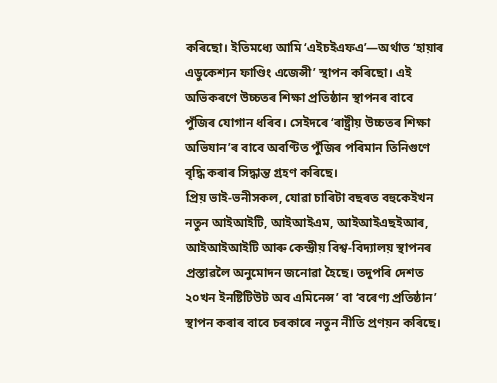কৰিছো। ইতিমধ্যে আমি ‘এইচইএফএ’—অৰ্থাত ‘হায়াৰ এডুকেশ্যন ফাণ্ডিং এজেন্সী’ স্থাপন কৰিছো। এই অভিকৰণে উচ্চতৰ শিক্ষা প্ৰতিষ্ঠান স্থাপনৰ বাবে পুঁজিৰ যোগান ধৰিব। সেইদৰে ‘ৰাষ্ট্ৰীয় উচ্চতৰ শিক্ষা অভিযান’ৰ বাবে অবণ্টিত পুঁজিৰ পৰিমান তিনিগুণে বৃদ্ধি কৰাৰ সিদ্ধান্ত গ্ৰহণ কৰিছে।
প্ৰিয় ভাই-ভনীসকল, যোৱা চাৰিটা বছৰত বহুকেইখন নতুন আইআইটি, আইআইএম, আইআইএছইআৰ, আইআইআইটি আৰু কেন্দ্ৰীয় বিশ্ব-বিদ্যালয় স্থাপনৰ প্ৰস্তাৱলৈ অনুমোদন জনোৱা হৈছে। তদুপৰি দেশত ২০খন ইনষ্টিটিউট অব এমিনেন্স’ বা ‘বৰেণ্য প্ৰতিষ্ঠান’ স্থাপন কৰাৰ বাবে চৰকাৰে নতুন নীতি প্ৰণয়ন কৰিছে।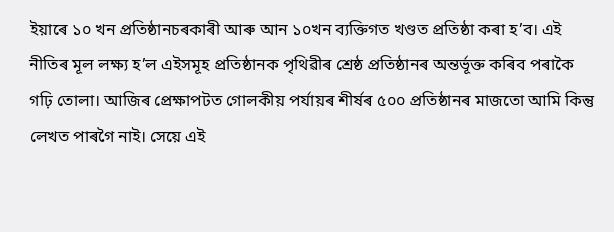ইয়াৰে ১০ খন প্ৰতিষ্ঠানচৰকাৰী আৰু আন ১০খন ব্যক্তিগত খণ্ডত প্ৰতিষ্ঠা কৰা হ’ব। এই নীতিৰ মূল লক্ষ্য হ’ল এইসমূহ প্ৰতিষ্ঠানক পৃথিৱীৰ শ্ৰেষ্ঠ প্ৰতিষ্ঠানৰ অন্তৰ্ভূক্ত কৰিব পৰাকৈ গঢ়ি তোলা। আজিৰ প্ৰেক্ষাপটত গোলকীয় পৰ্যায়ৰ শীৰ্ষৰ ৫০০ প্ৰতিষ্ঠানৰ মাজতো আমি কিন্তু লেখত পাৰগৈ নাই। সেয়ে এই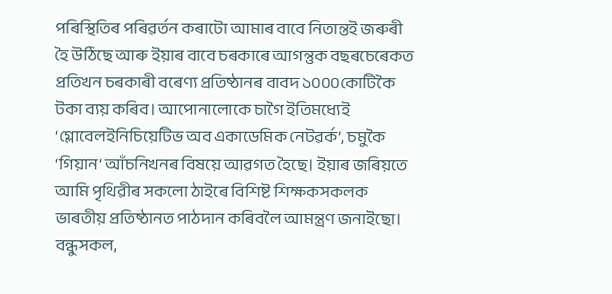পৰিস্থিতিৰ পৰিৱৰ্তন কৰাটো আমাৰ বাবে নিতান্তই জৰুৰী হৈ উঠিছে আৰু ইয়াৰ বাবে চৰকাৰে আগন্তুক বছৰচেৰেকত প্ৰতিখন চৰকাৰী বৰেণ্য প্ৰতিষ্ঠানৰ বাবদ ১০০০কোটিকৈ টকা ব্যয় কৰিব। আপোনালোকে চাগৈ ইতিমধ্যেই ‘গ্লোবেলইনিচিয়েটিভ অব একাডেমিক নেটৱৰ্ক’, চমুকৈ ‘গিয়ান’ আঁচনিখনৰ বিষয়ে আৱগত হৈছে। ইয়াৰ জৰিয়তে আমি পৃথিৱীৰ সকলো ঠাইৰে বিশিষ্ট শিক্ষকসকলক ভাৰতীয় প্ৰতিষ্ঠানত পাঠদান কৰিবলৈ আমন্ত্ৰণ জনাইছো।
বন্ধুসকল,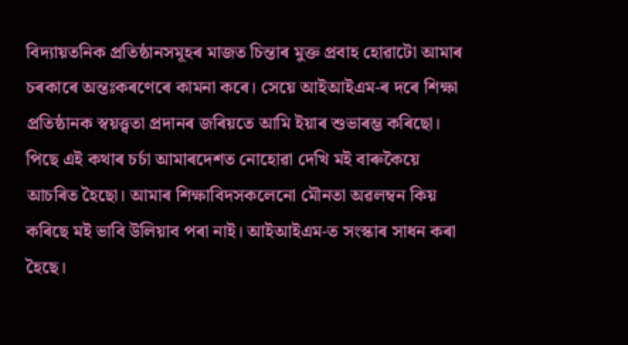বিদ্যায়তনিক প্ৰতিষ্ঠানসমূহৰ মাজত চিন্তাৰ মুক্ত প্ৰবাহ হোৱাটো আমাৰ চৰকাৰে অন্তঃকৰণেৰে কামনা কৰে। সেয়ে আইআইএম-ৰ দৰে শিক্ষা প্ৰতিষ্ঠানক স্বয়ত্ত্বতা প্ৰদানৰ জৰিয়তে আমি ইয়াৰ শুভাৰম্ভ কৰিছো। পিছে এই কথাৰ চৰ্চা আমাৰদেশত নোহোৱা দেখি মই বাৰুকৈয়ে আচৰিত হৈছো। আমাৰ শিক্ষাবিদসকলেনো মৌনতা অৱলম্বন কিয় কৰিছে মই ভাবি উলিয়াব পৰা নাই। আইআইএম-ত সংস্কাৰ সাধন কৰা হৈছে।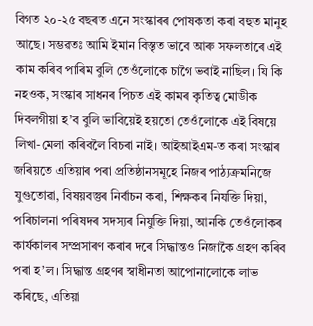বিগত ২০-২৫ বছৰত এনে সংস্কাৰৰ পোষকতা কৰা বহুত মানুহ আছে। সম্ভৱতঃ আমি ইমান বিস্তৃত ভাবে আৰু সফলতাৰে এই কাম কৰিব পাৰিম বুলি তেওঁলোকে চাগৈ ভবাই নাছিল। যি কি নহওক, সংস্কাৰ সাধনৰ পিচত এই কামৰ কৃতিত্ব মোডীক দিবলগীয়া হ’ব বুলি ভাবিয়েই হয়তো তেওঁলোকে এই বিষয়ে লিখা-মেলা কৰিবলৈ বিচৰা নাই। আইআইএম-ত কৰা সংস্কাৰ জৰিয়তে এতিয়াৰ পৰা প্ৰতিষ্ঠানসমূহে নিজৰ পাঠ্যক্ৰমনিজে যুগুতোৱা, বিষয়বস্তুৰ নিৰ্বাচন কৰা, শিক্ষকৰ নিযক্তি দিয়া, পৰিচালনা পৰিষদৰ সদস্যৰ নিযুক্তি দিয়া, আনকি তেওঁলোকৰ কাৰ্যকালৰ সম্প্ৰসাৰণ কৰাৰ দৰে সিদ্ধান্তও নিজাকৈ গ্ৰহণ কৰিব পৰা হ’ল। সিদ্ধান্ত গ্ৰহণৰ স্বাধীনতা আপোনালোকে লাভ কৰিছে, এতিয়া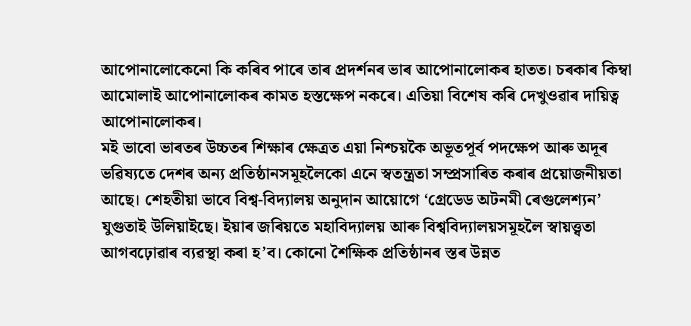আপোনালোকেনো কি কৰিব পাৰে তাৰ প্ৰদৰ্শনৰ ভাৰ আপোনালোকৰ হাতত। চৰকাৰ কিম্বা আমোলাই আপোনালোকৰ কামত হস্তক্ষেপ নকৰে। এতিয়া বিশেষ কৰি দেখুওৱাৰ দায়িত্ব আপোনালোকৰ।
মই ভাবো ভাৰতৰ উচ্চতৰ শিক্ষাৰ ক্ষেত্ৰত এয়া নিশ্চয়কৈ অভূতপূৰ্ব পদক্ষেপ আৰু অদূৰ ভৱিষ্যতে দেশৰ অন্য প্ৰতিষ্ঠানসমূহলৈকো এনে স্বতন্ত্ৰতা সম্প্ৰসাৰিত কৰাৰ প্ৰয়োজনীয়তা আছে। শেহতীয়া ভাবে বিশ্ব-বিদ্যালয় অনুদান আয়োগে ‘গ্ৰেডেড অটনমী ৰেগুলেশ্যন’ যুগুতাই উলিয়াইছে। ইয়াৰ জৰিয়তে মহাবিদ্যালয় আৰু বিশ্ববিদ্যালয়সমূহলৈ স্বায়ত্ত্বতা আগবঢ়োৱাৰ ব্যৱস্থা কৰা হ’ব। কোনো শৈক্ষিক প্ৰতিষ্ঠানৰ স্তৰ উন্নত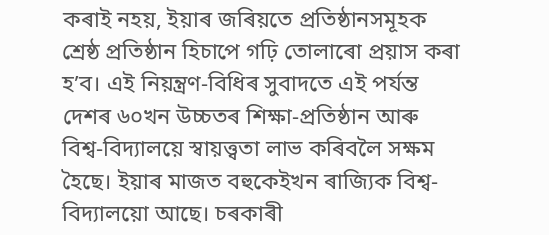কৰাই নহয়, ইয়াৰ জৰিয়তে প্ৰতিষ্ঠানসমূহক শ্ৰেষ্ঠ প্ৰতিষ্ঠান হিচাপে গঢ়ি তোলাৰো প্ৰয়াস কৰা হ’ব। এই নিয়ন্ত্ৰণ-বিধিৰ সুবাদতে এই পৰ্যন্ত দেশৰ ৬০খন উচ্চতৰ শিক্ষা-প্ৰতিষ্ঠান আৰু বিশ্ব-বিদ্যালয়ে স্বায়ত্ত্বতা লাভ কৰিবলৈ সক্ষম হৈছে। ইয়াৰ মাজত বহুকেইখন ৰাজ্যিক বিশ্ব-বিদ্যালয়ো আছে। চৰকাৰী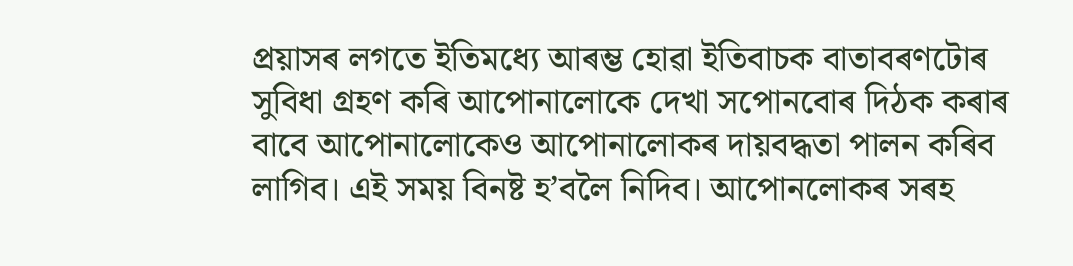প্ৰয়াসৰ লগতে ইতিমধ্যে আৰম্ভ হোৱা ইতিবাচক বাতাবৰণটোৰ সুবিধা গ্ৰহণ কৰি আপোনালোকে দেখা সপোনবোৰ দিঠক কৰাৰ বাবে আপোনালোকেও আপোনালোকৰ দায়বদ্ধতা পালন কৰিব লাগিব। এই সময় বিনষ্ট হ’বলৈ নিদিব। আপোনলোকৰ সৰহ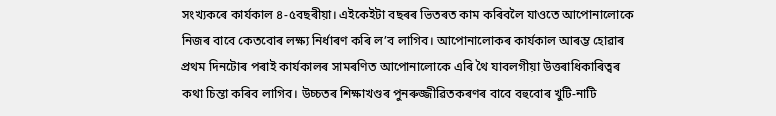সংখ্যকৰে কাৰ্যকাল ৪-৫বছৰীয়া। এইকেইটা বছৰৰ ভিতৰত কাম কৰিবলৈ যাওতে আপোনালোকে নিজৰ বাবে কেতবোৰ লক্ষ্য নিৰ্ধাৰণ কৰি ল’ব লাগিব। আপোনালোকৰ কাৰ্যকাল আৰম্ভ হোৱাৰ প্ৰথম দিনটোৰ পৰাই কাৰ্যকালৰ সামৰণিত আপোনালোকে এৰি থৈ যাবলগীয়া উত্তৰাধিকাৰিত্বৰ কথা চিন্তা কৰিব লাগিব। উচ্চতৰ শিক্ষাখণ্ডৰ পুনৰুজ্জীৱিতকৰণৰ বাবে বহুবোৰ খুটি-নাটি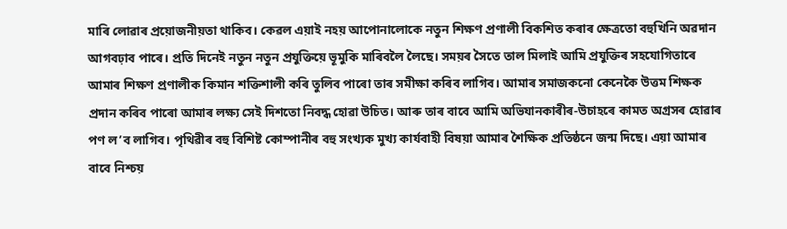মাৰি লোৱাৰ প্ৰয়োজনীয়তা থাকিব। কেৱল এয়াই নহয় আপোনালোকে নতুন শিক্ষণ প্ৰণালী বিকশিত কৰাৰ ক্ষেত্ৰতো বহুখিনি অৱদান আগবঢ়াব পাৰে। প্ৰতি দিনেই নতুন নতুন প্ৰযুক্তিয়ে ভূমুকি মাৰিবলৈ লৈছে। সময়ৰ সৈতে তাল মিলাই আমি প্ৰযুক্তিৰ সহযোগিতাৰে আমাৰ শিক্ষণ প্ৰণালীক কিমান শক্তিশালী কৰি তুলিব পাৰো তাৰ সমীক্ষা কৰিব লাগিব। আমাৰ সমাজকনো কেনেকৈ উত্তম শিক্ষক প্ৰদান কৰিব পাৰো আমাৰ লক্ষ্য সেই দিশতো নিবদ্ধ হোৱা উচিত। আৰু তাৰ বাবে আমি অভিযানকাৰীৰ-উচাহৰে কামত অগ্ৰসৰ হোৱাৰ পণ ল’ব লাগিব। পৃথিৱীৰ বহু বিশিষ্ট কোম্পানীৰ বহু সংখ্যক মুখ্য কাৰ্যবাহী বিষয়া আমাৰ শৈক্ষিক প্ৰতিষ্ঠনে জন্ম দিছে। এয়া আমাৰ বাবে নিশ্চয়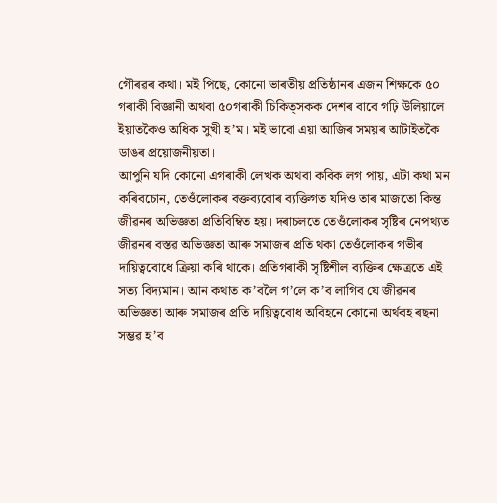গৌৰৱৰ কথা। মই পিছে, কোনো ভাৰতীয় প্ৰতিষ্ঠানৰ এজন শিক্ষকে ৫০ গৰাকী বিজ্ঞানী অথবা ৫০গৰাকী চিকিত্সকক দেশৰ বাবে গঢ়ি উলিয়ালে ইয়াতকৈও অধিক সুখী হ’ম। মই ভাবো এয়া আজিৰ সময়ৰ আটাইতকৈ ডাঙৰ প্ৰয়োজনীয়তা।
আপুনি যদি কোনো এগৰাকী লেখক অথবা কবিক লগ পায়, এটা কথা মন কৰিবচোন, তেওঁলোকৰ বক্তব্যবোৰ ব্যক্তিগত যদিও তাৰ মাজতো কিন্ত জীৱনৰ অভিজ্ঞতা প্ৰতিবিম্বিত হয়। দৰাচলতে তেওঁলোকৰ সৃষ্টিৰ নেপথ্যত জীৱনৰ বস্তৱ অভিজ্ঞতা আৰু সমাজৰ প্ৰতি থকা তেওঁলোকৰ গভীৰ দায়িত্ববোধে ক্ৰিয়া কৰি থাকে। প্ৰতিগৰাকী সৃষ্টিশীল ব্যক্তিৰ ক্ষেত্ৰতে এই সত্য বিদ্যমান। আন কথাত ক’বলৈ গ’লে ক’ব লাগিব যে জীৱনৰ অভিজ্ঞতা আৰু সমাজৰ প্ৰতি দায়িত্ববোধ অবিহনে কোনো অৰ্থবহ ৰছনা সম্ভৱ হ’ব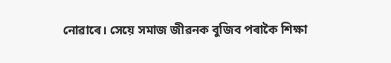নোৱাৰে। সেয়ে সমাজ জীৱনক বুজিব পৰাকৈ শিক্ষা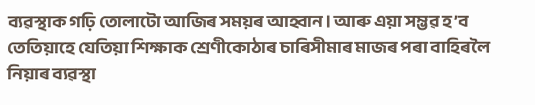ব্যৱস্থাক গঢ়ি তোলাটো আজিৰ সময়ৰ আহ্বান। আৰু এয়া সম্ভৱ হ’ব তেতিয়াহে যেতিয়া শিক্ষাক শ্ৰেণীকোঠাৰ চাৰিসীমাৰ মাজৰ পৰা বাহিৰলৈ নিয়াৰ ব্যৱস্থা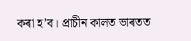কৰা হ’ব। প্ৰাচীন কালত ভাৰতত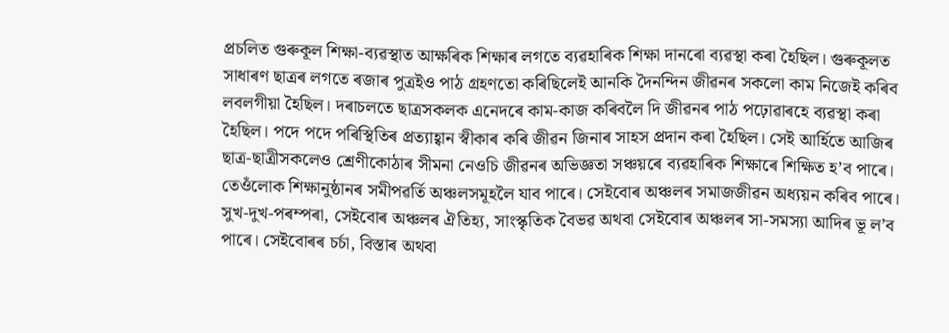প্ৰচলিত গুৰুকূল শিক্ষা-ব্যৱস্থাত আক্ষৰিক শিক্ষাৰ লগতে ব্যৱহাৰিক শিক্ষা দানৰো ব্যৱস্থা কৰা হৈছিল। গুৰুকূলত সাধাৰণ ছাত্ৰৰ লগতে ৰজাৰ পুত্ৰইও পাঠ গ্ৰহণতো কৰিছিলেই আনকি দৈনন্দিন জীৱনৰ সকলো কাম নিজেই কৰিব লবলগীয়া হৈছিল। দৰাচলতে ছাত্ৰসকলক এনেদৰে কাম-কাজ কৰিবলৈ দি জীৱনৰ পাঠ পঢ়োৱাৰহে ব্যৱস্থা কৰা হৈছিল। পদে পদে পৰিস্থিতিৰ প্ৰত্যাহ্বান স্বীকাৰ কৰি জীৱন জিনাৰ সাহস প্ৰদান কৰা হৈছিল। সেই আৰ্হিতে আজিৰ ছাত্ৰ-ছাত্ৰীসকলেও শ্ৰেণীকোঠাৰ সীমনা নেওচি জীৱনৰ অভিজ্ঞতা সঞ্চয়ৰে ব্যৱহাৰিক শিক্ষাৰে শিক্ষিত হ’ব পাৰে। তেওঁলোক শিক্ষানুষ্ঠানৰ সমীপৱৰ্তি অঞ্চলসমূহলৈ যাব পাৰে। সেইবোৰ অঞ্চলৰ সমাজজীৱন অধ্যয়ন কৰিব পাৰে। সুখ-দুখ-পৰম্পৰা, সেইবোৰ অঞ্চলৰ ঐতিহ্য, সাংস্কৃতিক বৈভৱ অথবা সেইবোৰ অঞ্চলৰ সা-সমস্যা আদিৰ ভূ ল’ব পাৰে। সেইবোৰৰ চৰ্চা, বিস্তাৰ অথবা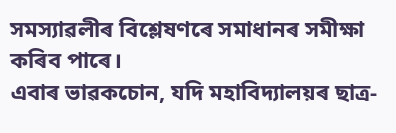সমস্যাৱলীৰ বিশ্লেষণৰে সমাধানৰ সমীক্ষা কৰিব পাৰে।
এবাৰ ভাৱকচোন, যদি মহাবিদ্যালয়ৰ ছাত্ৰ-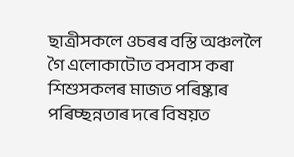ছাত্ৰীসকলে ওচৰৰ বস্তি অঞ্চললৈ গৈ এলোকাটোত বসবাস কৰা শিশুসকলৰ মাজত পৰিষ্কাৰ পৰিচ্ছন্নতাৰ দৰে বিষয়ত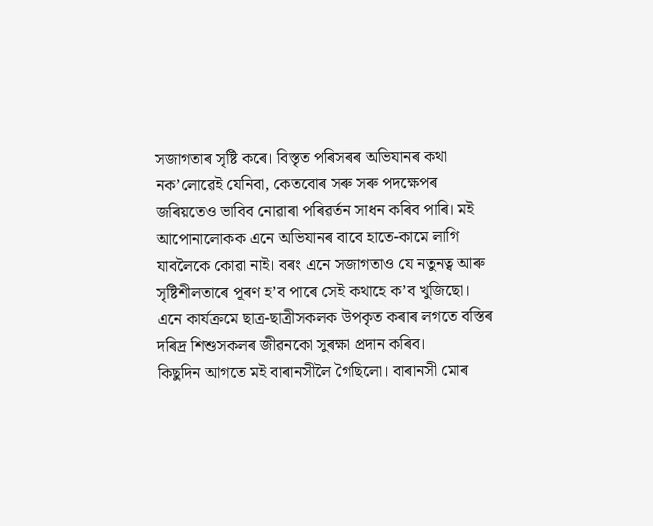সজাগতাৰ সৃষ্টি কৰে। বিস্তৃত পৰিসৰৰ অভিযানৰ কথা নক’লোৱেই যেনিবা, কেতবোৰ সৰু সৰু পদক্ষেপৰ জৰিয়তেও ভাবিব নোৱাৰা পৰিৱৰ্তন সাধন কৰিব পাৰি। মই আপোনালোকক এনে অভিযানৰ বাবে হাতে-কামে লাগি যাবলৈকে কোৱা নাই। বৰং এনে সজাগতাও যে নতুনত্ব আৰু সৃষ্টিশীলতাৰে পূৰণ হ’ব পাৰে সেই কথাহে ক’ব খুজিছো। এনে কাৰ্যক্ৰমে ছাত্ৰ-ছাত্ৰীসকলক উপকৃত কৰাৰ লগতে বস্তিৰ দৰিদ্ৰ শিশুসকলৰ জীৱনকো সুৰক্ষা প্ৰদান কৰিব।
কিছুদিন আগতে মই বাৰানসীলৈ গৈছিলো। বাৰানসী মোৰ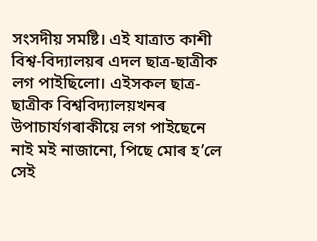সংসদীয় সমষ্টি। এই যাত্ৰাত কাশী বিশ্ব-বিদ্যালয়ৰ এদল ছাত্ৰ-ছাত্ৰীক লগ পাইছিলো। এইসকল ছাত্ৰ-ছাত্ৰীক বিশ্ববিদ্যালয়খনৰ উপাচাৰ্যগৰাকীয়ে লগ পাইছেনে নাই মই নাজানো, পিছে মোৰ হ’লে সেই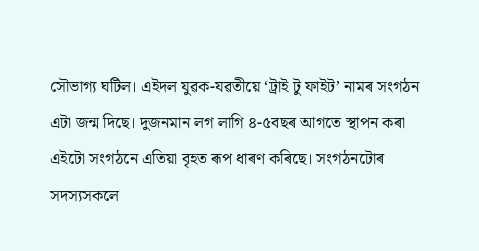সৌভাগ্য ঘটিল। এইদল যুৱক-যৱতীয়ে ‘ট্ৰাই টু ফাইট’ নামৰ সংগঠন এটা জন্ম দিছে। দুজনমান লগ লাগি ৪-৫বছৰ আগতে স্থাপন কৰা এইটো সংগঠনে এতিয়া বৃহত ৰূপ ধাৰণ কৰিছে। সংগঠনটোৰ সদস্যসকলে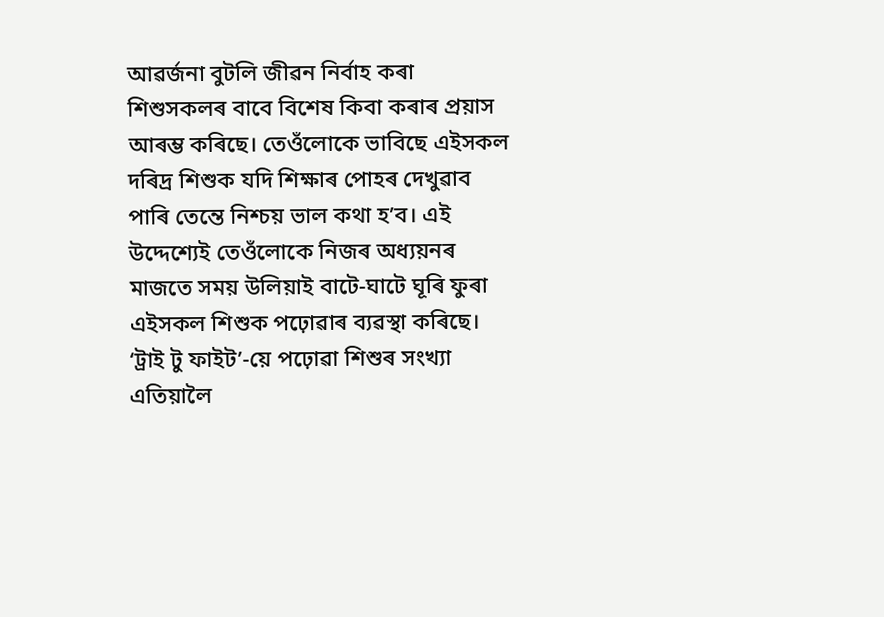আৱৰ্জনা বুটলি জীৱন নিৰ্বাহ কৰা শিশুসকলৰ বাবে বিশেষ কিবা কৰাৰ প্ৰয়াস আৰম্ভ কৰিছে। তেওঁলোকে ভাবিছে এইসকল দৰিদ্ৰ শিশুক যদি শিক্ষাৰ পোহৰ দেখুৱাব পাৰি তেন্তে নিশ্চয় ভাল কথা হ’ব। এই উদ্দেশ্যেই তেওঁলোকে নিজৰ অধ্যয়নৰ মাজতে সময় উলিয়াই বাটে-ঘাটে ঘূৰি ফুৰা এইসকল শিশুক পঢ়োৱাৰ ব্যৱস্থা কৰিছে। ‘ট্ৰাই টু ফাইট’-য়ে পঢ়োৱা শিশুৰ সংখ্যা এতিয়ালৈ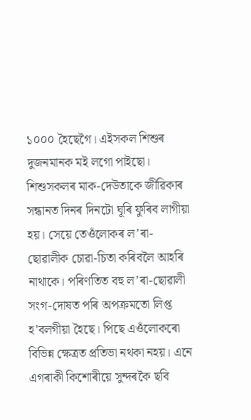১০০০ হৈছেগৈ। এইসকল শিশুৰ দুজনমানক মই লগো পাইছো। শিশুসকলৰ মাক-দেউতাকে জীৱিকাৰ সন্ধানত দিনৰ দিনটো ঘূৰি ফুৰিব লাগীয়া হয়। সেয়ে তেওঁলোকৰ ল’ৰা-ছোৱালীক চোৱা-চিতা কৰিবলৈ আহৰি নাথাকে। পৰিণতিত বহু ল’ৰা-ছোৱালী সংগ-দোষত পৰি অপক্ৰমতো লিপ্ত হ’বলগীয়া হৈছে। পিছে এওঁলোকৰো বিভিন্ন ক্ষেত্ৰত প্ৰতিভা নথকা নহয়। এনে এগৰাকী কিশোৰীয়ে সুন্দৰকৈ ছবি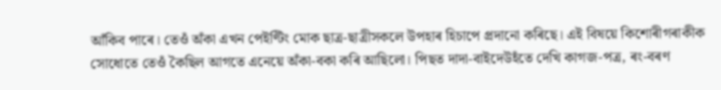আঁকিব পাৰে। তেওঁ অঁকা এখন পেইণ্টিং মোক ছাত্ৰ-ছাত্ৰীসকলে উপহাৰ হিচাপে প্ৰদানো কৰিছে। এই বিষয়ে কিশোৰীগৰাকীক সোধোতে তেওঁ কৈছিল আগতে এনেয়ে অঁকা-বকা কৰি আছিলো। পিছত দাদা-বাইদেউহঁতে দেখি কাগজ-পত্ৰ, ৰং-বৰণ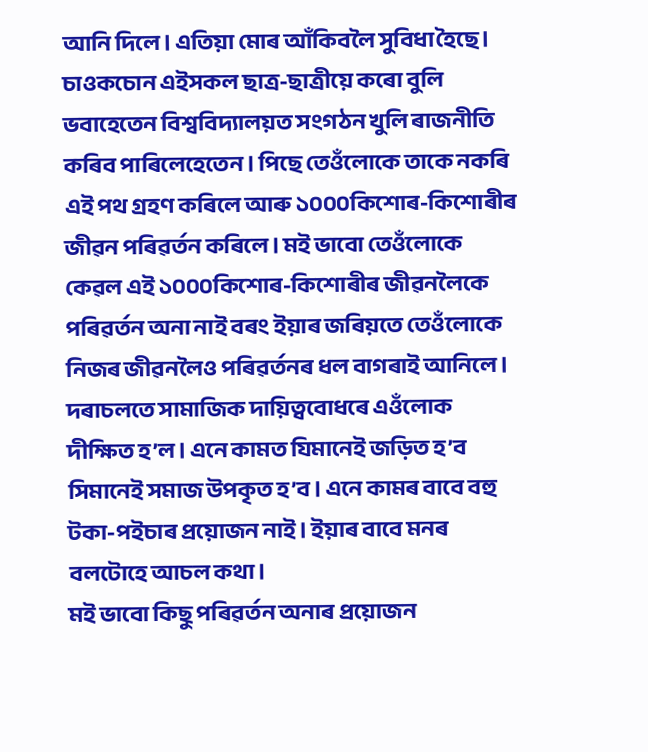আনি দিলে। এতিয়া মোৰ আঁকিবলৈ সুবিধা হৈছে।
চাওকচোন এইসকল ছাত্ৰ-ছাত্ৰীয়ে কৰো বুলি ভবাহেতেন বিশ্ববিদ্যালয়ত সংগঠন খুলি ৰাজনীতি কৰিব পাৰিলেহেতেন। পিছে তেওঁলোকে তাকে নকৰি এই পথ গ্ৰহণ কৰিলে আৰু ১০০০কিশোৰ-কিশোৰীৰ জীৱন পৰিৱৰ্তন কৰিলে। মই ভাবো তেওঁলোকে কেৱল এই ১০০০কিশোৰ-কিশোৰীৰ জীৱনলৈকে পৰিৱৰ্তন অনা নাই বৰং ইয়াৰ জৰিয়তে তেওঁলোকে নিজৰ জীৱনলৈও পৰিৱৰ্তনৰ ধল বাগৰাই আনিলে। দৰাচলতে সামাজিক দায়িত্ববোধৰে এওঁলোক দীক্ষিত হ’ল। এনে কামত যিমানেই জড়িত হ’ব সিমানেই সমাজ উপকৃত হ’ব। এনে কামৰ বাবে বহু টকা-পইচাৰ প্ৰয়োজন নাই। ইয়াৰ বাবে মনৰ বলটোহে আচল কথা।
মই ভাবো কিছু পৰিৱৰ্তন অনাৰ প্ৰয়োজন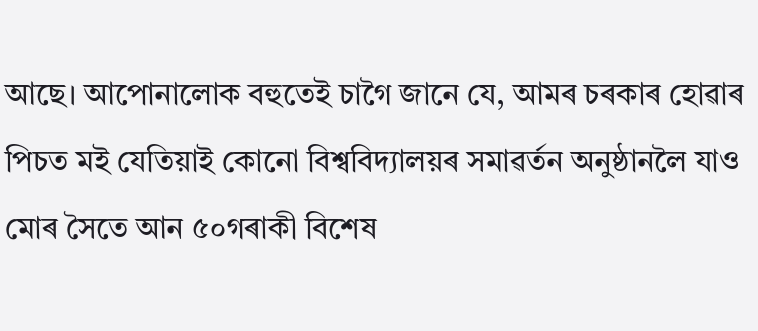আছে। আপোনালোক বহুতেই চাগৈ জানে যে, আমৰ চৰকাৰ হোৱাৰ পিচত মই যেতিয়াই কোনো বিশ্ববিদ্যালয়ৰ সমাৱৰ্তন অনুষ্ঠানলৈ যাও মোৰ সৈতে আন ৫০গৰাকী বিশেষ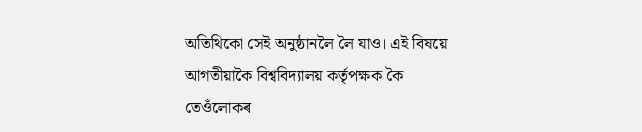অতিথিকো সেই অনুষ্ঠানলৈ লৈ যাও। এই বিষয়ে আগতীয়াকৈ বিশ্ববিদ্যালয় কৰ্তৃপক্ষক কৈ তেওঁলোকৰ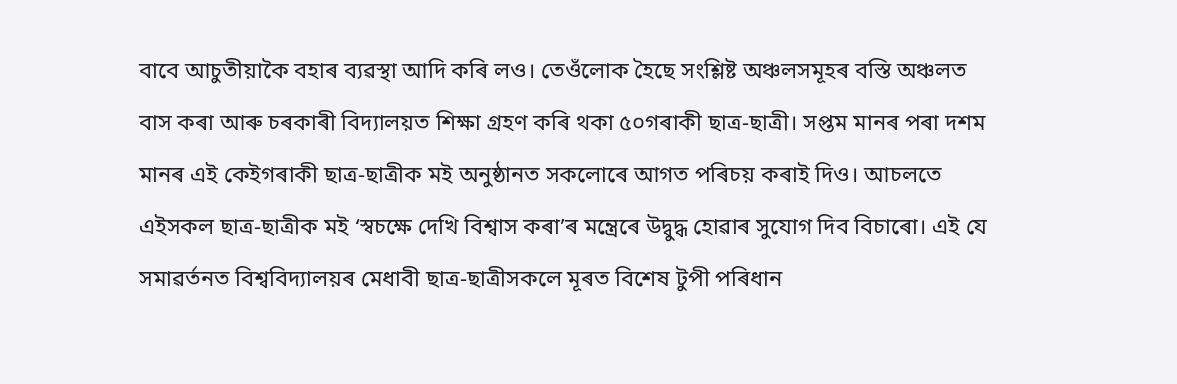বাবে আচুতীয়াকৈ বহাৰ ব্যৱস্থা আদি কৰি লও। তেওঁলোক হৈছে সংশ্লিষ্ট অঞ্চলসমূহৰ বস্তি অঞ্চলত বাস কৰা আৰু চৰকাৰী বিদ্যালয়ত শিক্ষা গ্ৰহণ কৰি থকা ৫০গৰাকী ছাত্ৰ-ছাত্ৰী। সপ্তম মানৰ পৰা দশম মানৰ এই কেইগৰাকী ছাত্ৰ-ছাত্ৰীক মই অনুষ্ঠানত সকলোৰে আগত পৰিচয় কৰাই দিও। আচলতে এইসকল ছাত্ৰ-ছাত্ৰীক মই ‘স্বচক্ষে দেখি বিশ্বাস কৰা’ৰ মন্ত্ৰেৰে উদ্বুদ্ধ হোৱাৰ সুযোগ দিব বিচাৰো। এই যে সমাৱৰ্তনত বিশ্ববিদ্যালয়ৰ মেধাবী ছাত্ৰ-ছাত্ৰীসকলে মূৰত বিশেষ টুপী পৰিধান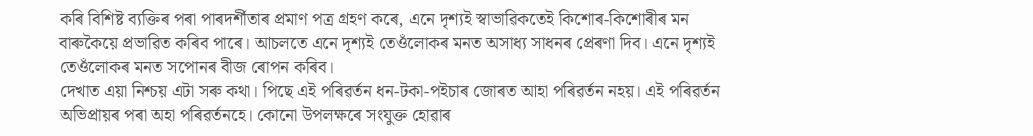কৰি বিশিষ্ট ব্যক্তিৰ পৰা পাৰদৰ্শীতাৰ প্ৰমাণ পত্ৰ গ্ৰহণ কৰে, এনে দৃশ্যই স্বাভাৱিকতেই কিশোৰ-কিশোৰীৰ মন বাৰুকৈয়ে প্ৰভাৱিত কৰিব পাৰে। আচলতে এনে দৃশ্যই তেওঁলোকৰ মনত অসাধ্য সাধনৰ প্ৰেৰণা দিব। এনে দৃশ্যই তেওঁলোকৰ মনত সপোনৰ বীজ ৰোপন কৰিব।
দেখাত এয়া নিশ্চয় এটা সৰু কথা। পিছে এই পৰিৱৰ্তন ধন-টকা-পইচাৰ জোৰত আহা পৰিৱৰ্তন নহয়। এই পৰিৱৰ্তন অভিপ্ৰায়ৰ পৰা অহা পৰিৱৰ্তনহে। কোনো উপলক্ষৰে সংযুক্ত হোৱাৰ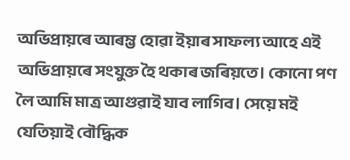অভিপ্ৰায়ৰে আৰম্ভ হোৱা ইয়াৰ সাফল্য আহে এই অভিপ্ৰায়ৰে সংযুক্ত হৈ থকাৰ জৰিয়তে। কোনো পণ লৈ আমি মাত্ৰ আগুৱাই যাব লাগিব। সেয়ে মই যেতিয়াই বৌদ্ধিক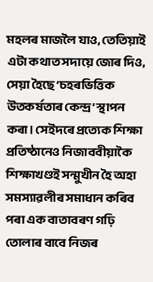মহলৰ মাজলৈ যাও, তেতিয়াই এটা কথাত সদায়ে জোৰ দিও, সেয়া হৈছে ‘চহৰভিত্তিক উতকৰ্ষতাৰ কেন্দ্ৰ’ স্থাপন কৰা। সেইদৰে প্ৰত্যেক শিক্ষা প্ৰতিষ্ঠানেও নিজাববীয়াকৈ শিক্ষাখণ্ডই সন্মুখীন হৈ অহা সমস্যাৱলীৰ সমাধান কৰিব পৰা এক বাতাবৰণ গঢ়ি তোলাৰ বাবে নিজৰ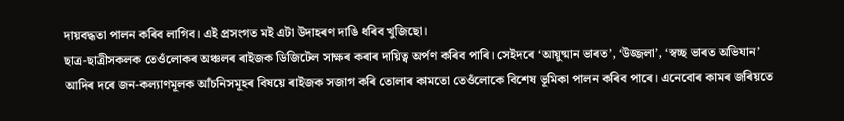দায়বদ্ধতা পালন কৰিব লাগিব। এই প্ৰসংগত মই এটা উদাহৰণ দাঙি ধৰিব খুজিছো।
ছাত্ৰ-ছাত্ৰীসকলক তেওঁলোকৰ অঞ্চলৰ ৰাইজক ডিজিটেল সাক্ষৰ কৰাৰ দায়িত্ব অৰ্পণ কৰিব পাৰি। সেইদৰে ‘আয়ুষ্মান ভাৰত’, ‘উজ্জলা’, ‘স্বচ্ছ ভাৰত অভিযান’ আদিৰ দৰে জন-কল্যাণমূলক আঁচনিসমূহৰ বিষয়ে ৰাইজক সজাগ কৰি তোলাৰ কামতো তেওঁলোকে বিশেষ ভূমিকা পালন কৰিব পাৰে। এনেবোৰ কামৰ জৰিয়তে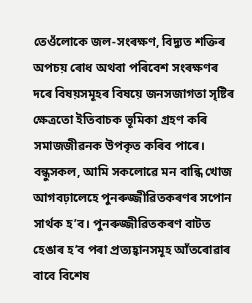তেওঁলোকে জল-সংৰক্ষণ, বিদ্যুত শক্তিৰ অপচয় ৰোধ অথবা পৰিবেশ সংৰক্ষণৰ দৰে বিষয়সমূহৰ বিষয়ে জনসজাগতা সৃষ্টিৰ ক্ষেত্ৰতো ইতিবাচক ভূমিকা গ্ৰহণ কৰি সমাজজীৱনক উপকৃত কৰিব পাৰে।
বন্ধুসকল, আমি সকলোৱে মন বান্ধি খোজ আগবঢ়ালেহে পুনৰুজ্জীৱিতকৰণৰ সপোন সাৰ্থক হ’ব। পুনৰুজ্জীৱিতকৰণ বাটত হেঙাৰ হ’ব পৰা প্ৰত্যহ্বানসমূহ আঁতৰোৱাৰ বাবে বিশেষ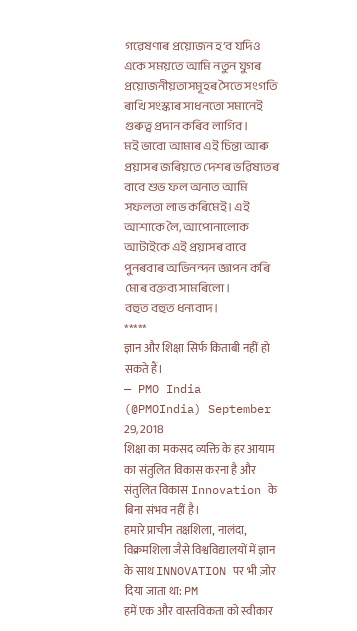গৱেষণাৰ প্ৰয়োজন হ’ব যদিও একে সময়তে আমি নতুন যুগৰ প্ৰয়োজনীয়তাসমূহৰ সৈতে সংগতি ৰাখি সংস্কাৰ সাধনতো সমানেই গুৰুত্ব প্ৰদান কৰিব লাগিব।
মই ভাবো আমাৰ এই চিন্তা আৰু প্ৰয়াসৰ জৰিয়তে দেশৰ ভৱিষ্যতৰ বাবে শুভ ফল অনাত আমি সফলতা লাভ কৰিমেই। এই আশাকে লৈ, আপোনালোক আটাইকে এই প্ৰয়াসৰ বাবে পুনৰবাৰ অভিনন্দন জ্ঞাপন কৰি মোৰ বক্তব্য সামৰিলো।
বহুত বহুত ধন্যবাদ।
*****
ज्ञान और शिक्षा सिर्फ किताबी नहीं हो सकते हैं।
— PMO India (@PMOIndia) September 29, 2018
शिक्षा का मकसद व्यक्ति के हर आयाम का संतुलित विकास करना है और संतुलित विकास Innovation के बिना संभव नहीं है।
हमारे प्राचीन तक्षशिला, नालंदा, विक्रमशिला जैसे विश्वविद्यालयों में ज्ञान के साथ INNOVATION पर भी ज़ोर दिया जाता था: PM
हमें एक और वास्तविकता को स्वीकार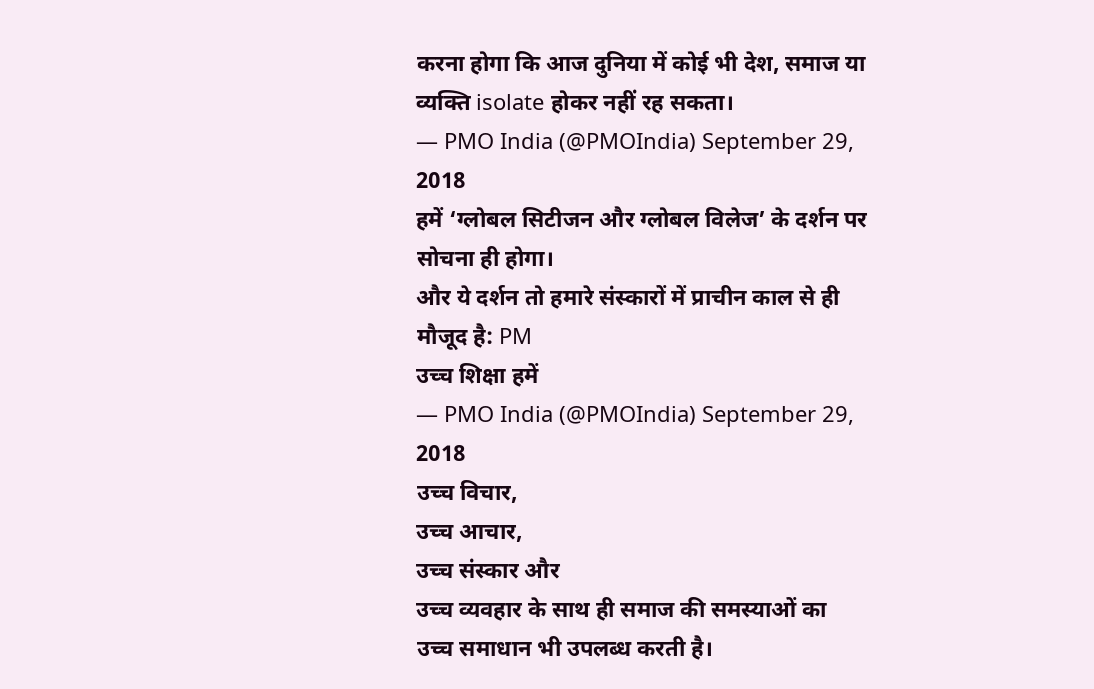करना होगा कि आज दुनिया में कोई भी देश, समाज या व्यक्ति isolate होकर नहीं रह सकता।
— PMO India (@PMOIndia) September 29, 2018
हमें ‘ग्लोबल सिटीजन और ग्लोबल विलेज’ के दर्शन पर सोचना ही होगा।
और ये दर्शन तो हमारे संस्कारों में प्राचीन काल से ही मौजूद है: PM
उच्च शिक्षा हमें
— PMO India (@PMOIndia) September 29, 2018
उच्च विचार,
उच्च आचार,
उच्च संस्कार और
उच्च व्यवहार के साथ ही समाज की समस्याओं का
उच्च समाधान भी उपलब्ध करती है।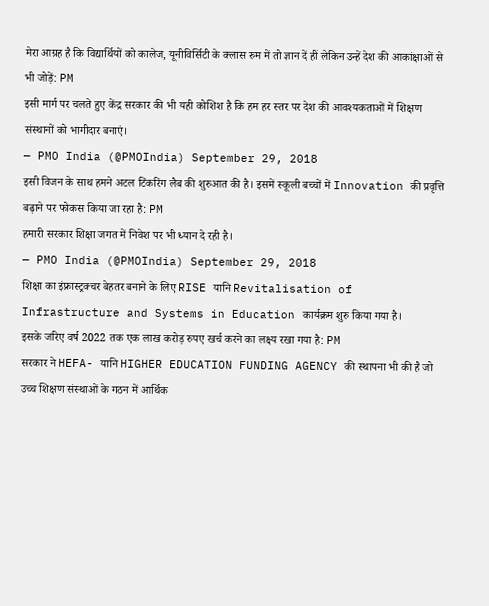मेरा आग्रह है कि विद्यार्थियों को कालेज, यूनीविर्सिटी के क्लास रुम में तो ज्ञान दें हीं लेकिन उन्हें देश की आकांक्षाओं से भी जोड़ें: PM
इसी मार्ग पर चलते हुए केंद्र सरकार की भी यही कोशिश है कि हम हर स्तर पर देश की आवश्यकताओं में शिक्षण संस्थानों को भागीदार बनाएं।
— PMO India (@PMOIndia) September 29, 2018
इसी विजन के साथ हमने अटल टिंकरिंग लैब की शुरुआत की है। इसमें स्कूली बच्चों में Innovation की प्रवृत्ति बढ़ाने पर फोकस किया जा रहा है: PM
हमारी सरकार शिक्षा जगत में निवेश पर भी ध्यान दे रही है।
— PMO India (@PMOIndia) September 29, 2018
शिक्षा का इंफ्रास्ट्रक्चर बेहतर बनाने के लिए RISE यानि Revitalisation of Infrastructure and Systems in Education कार्यक्रम शुरु किया गया है।
इसके जरिए वर्ष 2022 तक एक लाख करोड़ रुपए खर्च करने का लक्ष्य रखा गया है: PM
सरकार ने HEFA- यानि HIGHER EDUCATION FUNDING AGENCY की स्थापना भी की है जो उच्च शिक्षण संस्थाओं के गठन में आर्थिक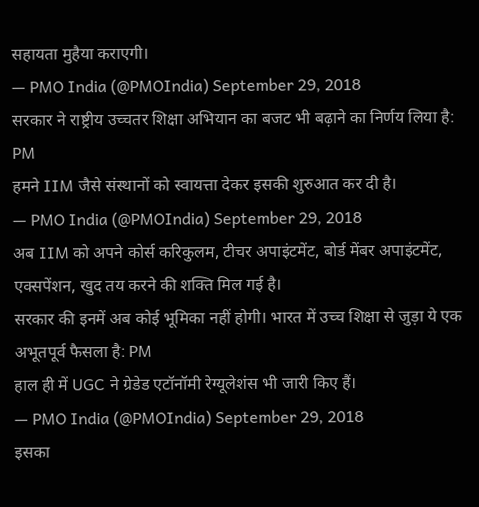सहायता मुहैया कराएगी।
— PMO India (@PMOIndia) September 29, 2018
सरकार ने राष्ट्रीय उच्चतर शिक्षा अभियान का बजट भी बढ़ाने का निर्णय लिया है: PM
हमने IIM जैसे संस्थानों को स्वायत्ता देकर इसकी शुरुआत कर दी है।
— PMO India (@PMOIndia) September 29, 2018
अब IIM को अपने कोर्स करिकुलम, टीचर अपाइंटमेंट, बोर्ड मेंबर अपाइंटमेंट, एक्सपेंशन, खुद तय करने की शक्ति मिल गई है।
सरकार की इनमें अब कोई भूमिका नहीं होगी। भारत में उच्च शिक्षा से जुड़ा ये एक अभूतपूर्व फैसला है: PM
हाल ही में UGC ने ग्रेडेड एटॉनॉमी रेग्यूलेशंस भी जारी किए हैं।
— PMO India (@PMOIndia) September 29, 2018
इसका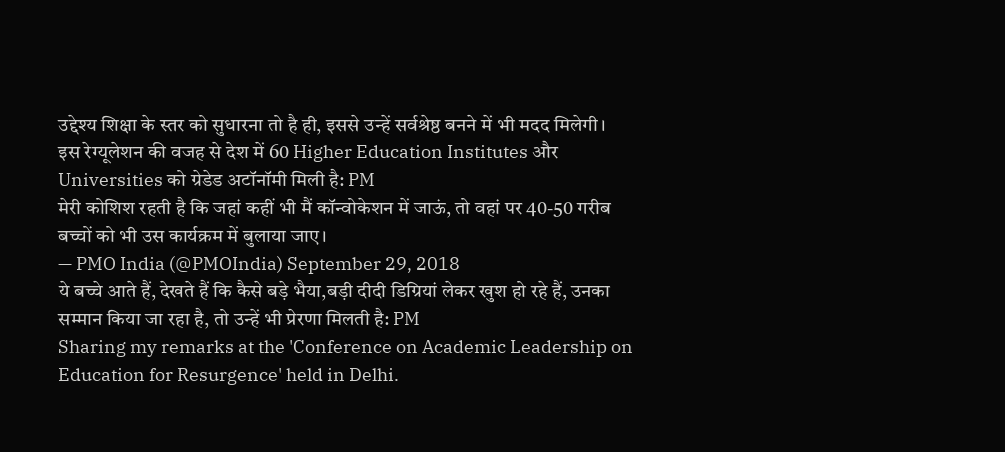उद्देश्य शिक्षा के स्तर को सुधारना तो है ही, इससे उन्हें सर्वश्रेष्ठ बनने में भी मदद मिलेगी।
इस रेग्यूलेशन की वजह से देश में 60 Higher Education Institutes और Universities को ग्रेडेड अटॉनॉमी मिली है: PM
मेरी कोशिश रहती है कि जहां कहीं भी मैं कॉन्वोकेशन में जाऊं, तो वहां पर 40-50 गरीब बच्चों को भी उस कार्यक्रम में बुलाया जाए।
— PMO India (@PMOIndia) September 29, 2018
ये बच्चे आते हैं, देखते हैं कि कैसे बड़े भैया,बड़ी दीदी डिग्रियां लेकर खुश हो रहे हैं, उनका सम्मान किया जा रहा है, तो उन्हें भी प्रेरणा मिलती है: PM
Sharing my remarks at the 'Conference on Academic Leadership on Education for Resurgence' held in Delhi.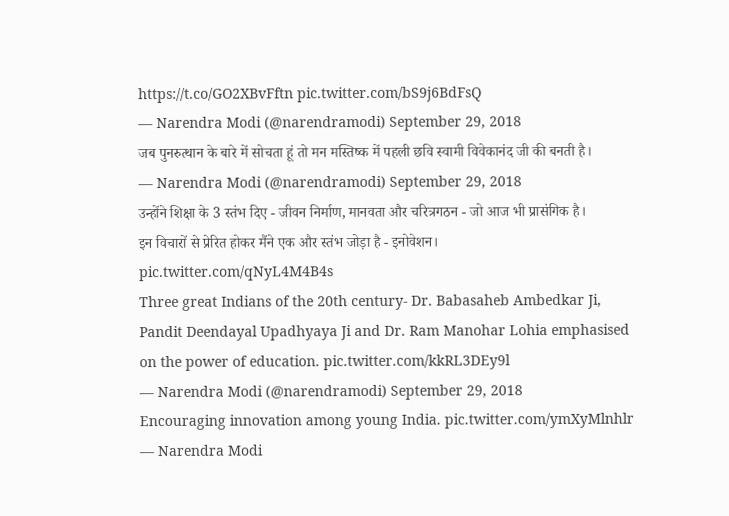https://t.co/GO2XBvFftn pic.twitter.com/bS9j6BdFsQ
— Narendra Modi (@narendramodi) September 29, 2018
जब पुनरुत्थान के बारे में सोचता हूं तो मन मस्तिष्क में पहली छवि स्वामी विवेकानंद जी की बनती है।
— Narendra Modi (@narendramodi) September 29, 2018
उन्होंने शिक्षा के 3 स्तंभ दिए - जीवन निर्माण, मानवता और चरित्रगठन - जो आज भी प्रासंगिक है।
इन विचारों से प्रेरित होकर मैंने एक और स्तंभ जोड़ा है - इनोवेशन। pic.twitter.com/qNyL4M4B4s
Three great Indians of the 20th century- Dr. Babasaheb Ambedkar Ji, Pandit Deendayal Upadhyaya Ji and Dr. Ram Manohar Lohia emphasised on the power of education. pic.twitter.com/kkRL3DEy9l
— Narendra Modi (@narendramodi) September 29, 2018
Encouraging innovation among young India. pic.twitter.com/ymXyMlnhlr
— Narendra Modi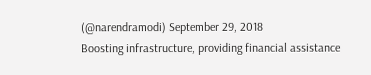(@narendramodi) September 29, 2018
Boosting infrastructure, providing financial assistance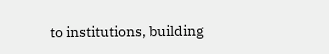to institutions, building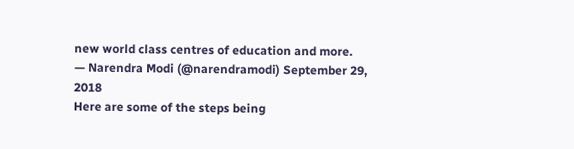new world class centres of education and more.
— Narendra Modi (@narendramodi) September 29, 2018
Here are some of the steps being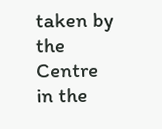taken by the Centre in the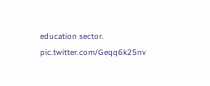education sector. pic.twitter.com/Geqq6k25nv